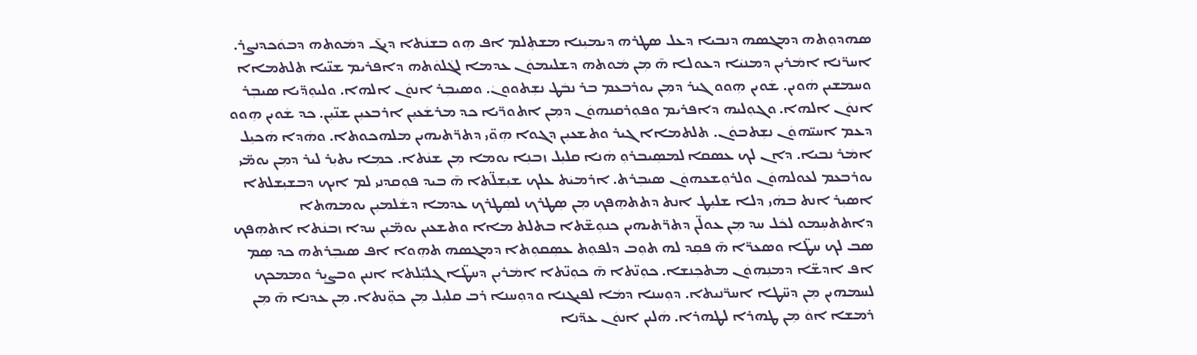ܣܗܕܘܼܬܗ ܕܡܓܣܗ ܕܢܒܝܐ ܕܥܠ ܣܛܪܗ ܕܝܡܝܼܢܐ ܡܫܬܼܠܡ ܐܦ ܗܼܘ ܒܫܢܿܬܐ ܕܝܓ̄ ܕܡܿܘܬܗ ܕܒܘܿܟܕܢܨܪ. ܐܚܪ̈ܢܐ ܐܡܿܪܝܼܢ ܕܡܢܝܿܐ ܕܥܘܠܐ ܗ̄ ܡܼܢ ܡܿܘܬܗ ܕܫܠܝܡܘܿܢ ܥܕܡܐ ܠܓܿܠܘܿܬܗ ܕܐܦܪܝܡ ܫܢ̈ܝܐ ܬܠܬܡܐܐ ܘܚܡܫܝܢ ܗܿܘܝܢ. ܫܿܘܝܢ ܗܼܘܘ ܓܝܪ ܕܡܼܢ ܝܘܪܒܥܡ ܒܪ ܢܒܿܛ ܢܫܼܬܘܘܢܿ. ܘܣܝܒܼܪ ܐܢܘܿܢ ܐܠܗܐ. ܘܠܝܘܼܕ̈ܝܐ ܣܝܒܼܪ ܐܢܘܿܢ ܐܠܗܐ. ܘܓܘܼܠܝܗ ܕܐܦܪܝܡ ܘܦܘܼܪܩܢܗܘܿܢ ܕܡܼܢ ܐܬܘܪ̈ܝܐ ܟܕ ܡܪܫܿܥܝܼܢ ܐܪܒܥܝܼܢ ܫܢ̈ܝܼܢ. ܟܕ ܫܿܘܝܢ ܗܼܘܘ ܕܥܡ ܐܚܝ̈ܗܘܿܢ ܢܫܼܬܒܘܿܢ. ܬܠܬܡܐܐ ܓܝܪ ܘܬܫܥܝܼܢ ܕܓܘܐ ܗܼܘ̈ܝ ܕܬܪ̈ܬܝܗܝܢ ܡܠܗܟܘܬܐ. ܘܗܿܕܐ ܗܿܟܝܼܠ ܐܡܿܪ ܢܒܝܐ. ܕܐܢ ܠܟ ܥܣܩܐ ܠܡܣܼܝܒܪܘܼ ܗܿܢܐ ܩܠܝܼܠ ܙܒܢܼܐ ܝܘܡܐ ܡܼܢ ܫܢܿܬܐ. ܟܡܼܐ ܝܬܝܼܪ ܠܝܪ ܕܡܼܢ ܝܘܡ̈ܝ ܝܘܪܒܥܡ ܠܥܘܠܗܘܿܢ ܘܠܪܘܼܫܥܗܘܿܢ ܣܝܒܼܪܬ. ܐܪܡܝܿܬ ܥܠܟ ܫܝܼܫܠ̈ܬܐ ܗ̄ ܒܝܕ ܦܘܼܩܕܢܝ ܠܡ ܐܝܟ ܕܒܫܝܼܫܠܬܐ ܐܣܝܼܪ ܐܢܬ ܒܗܿܝ ܕܠܐ ܫܠܝܼܛ ܐܢܬ ܕܬܬܗܼܦܟ ܡܼܢ ܣܼܛܪܟ ܠܣܼܛܪܟ ܥܕܡܐ ܕܫܿܠܡܝܼܢ ܝܘܡܗܬܐ ܕܐܬܬܚܼܡܘ ܠܟܿܠ ܚܕ ܡܼܢ ܥܘܠ̈ܢ ܕܬܪ̈ܬܝܗܝܢ ܟܢܘܼܫ̈ܬܐ ܒܬܠܬ ܡܐܐ ܘܬܫܥܝܢ ܝܘܡ̈ܝܼܢ ܚܕܐ ܙܒܢܿܬܐ ܐܬܗܼܦܟ ܣܒ ܠܟ ܚܛ̈ܐ ܘܣܥܪ̈ܐ ܗ̄ ܦܩܼܕ ܠܗ ܬܘܼܒ ܕܠܦܘܼܬ ܥܣܼܩܘܼܬܐ ܕܡܓܣܗ ܬܗܼܘܐ ܐܦ ܣܝܒܼܪܬܗ ܟܕ ܣܼܡ ܐܦ ܐܕܫ̈ܐ ܕܡܢܼܗܘܿܢ ܡܬܟܼܢܫܐ. ܟܘܼܢ̈ܬܐ ܗ̄ ܟܘܼܢ̈ܬܐ ܐܡܿܪܝܼܢ ܕܚܛ̈ܐ ܓܠܝܼ̈ܠܬܐ ܐܢܝܢ ܘܒܨܝܼܪ ܘܡܡܟܟ ܠܚܡܗܝܢ ܡܼܢ ܕܚ̈ܛܐ ܐܚܪ̈ܢܝܬܐ. ܕܘܼܚܢܐ ܕܡܿܐ ܠܦܝܓܢܐ ܘܕܘܼܚܢܐ ܪܒ ܩܠܝܼܠ ܡܼܢ ܟܘܼ̈ܢܬܐ. ܡܼܢ ܥܕܢܐ ܗ̄ ܡܼܢ ܪܡܫܐ ܐܘܿ ܡܼܢ ܛܗܪܐ ܠܛܗܪܐ. ܗܿܠܝܢ ܐܢܘܿܢ ܥܕ̈ܢܐ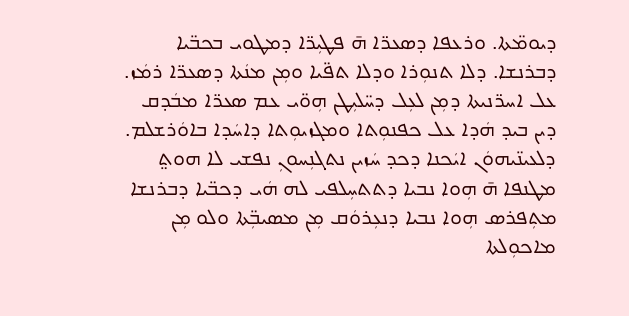ܕܝܘܡ̈ܬܐ. ܘܪܥܦܐ ܕܣܥܪ̈ܐ ܗ̄ ܦܛܝܼܪ̈ܐ ܕܡܛܘܝ ܒܟܒ̈ܝܐ ܕܒܪܢܫܐ. ܕܠܐ ܬܢܘܼܪܐ ܘܕܠܐ ܬܦ̈ܝܐ ܘܡܼܢ ܡܢܿܬܐ ܕܣܥܪ̈ܐ ܪܡܿܙ. ܥܠ ܐܚܪ̈ܢܝܬܐ ܕܡܼܢ ܠܥܼܠ ܕܚ̈ܠܝܼܛܢ ܗܼܘ̈ܝ ܥܡ ܣܥܪ̈ܐ ܡܒܿܕܩ ܕܝܢ ܒܝܕ ܗܿܕܐ ܥܠ ܟܦܢܘܼܬܐ ܘܡܓܙܝܘܼܬܐ ܕܐܚܿܕܐ ܒܐܘܿܪܫܠܡ. ܕܠܥܝܢ̈ܝܗܘܿܢ ܐܝܿܟܢܐ ܕܟܕ ܚܿܙܝܢ ܢܬܓܢܼܚܘܢܼ ܢܦܫܝ ܠܐ ܗܘܬ݀ ܡܛܢܦܐ ܗ̄ ܗܼܘܐ ܢܒܝܐ ܕܬܬܚܼܠܦܝ ܠܗ ܗܿܝ ܕܟܒ̈ܝܐ ܕܒܪܢܫܐ ܡܬܼܦܪܣ ܗܼܘܐ ܢܒܝܐ ܕܢܥܼܪܘܿܩ ܡܼܢ ܡܣܝܒܼ̈ܬܐ ܘܠܘ ܡܼܢ ܡܐܟܘܼܠܬܐ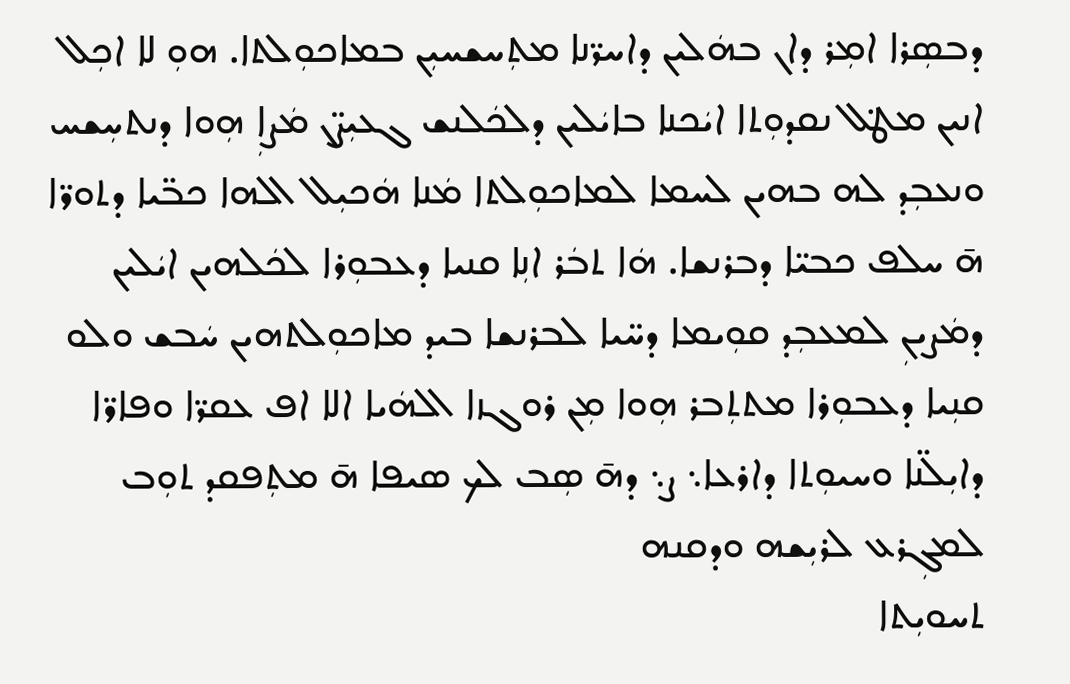ܕܒܣܼܪܐ ܐܡܼܪ ܕܐܢ ܒܗܿܠܝܢ ܕܐܚܪ̈ܢܐ ܡܬܼܚܫܚܝܼܢ ܒܡܐܟܘܼܠܬܐ. ܗܘܼ ܠܐ ܐܟܼܠ ܐܢܝܢ ܡܛ݀ܠ ܢܩܕܘܼܬܐ ܐܝܿܟܢܐ ܒܐܝܿܠܝܢ ܕܠܟܿܠܢܫ ܓܥܝܼܨ̈ܢ ܡܿܨܐܼ ܗܼܘܐ ܕܢܬܚܼܫܚ ܘܢܥܒܼܕ ܠܗ ܒܗܝܢ ܠܚܡܐ ܠܡܐܟܘܼܠܬܐ ܡܿܢܐ ܗܿܟܝܼܠ ܐܠܗܐ ܟܒ̈ܝܐ ܕܬܘܪ̈ܐ ܗ̄ ܚܠܦ ܟܒܝ̈ܐ ܕܒܪܢܫܐ. ܗܿܐ ܬܒܿܪ ܐܢܼܐ ܩܢܝܐ ܕܥܒܘܼܪܐ ܠܟܿܠܗܝܢ ܐܝܿܠܝܢ ܕܡܿܨܝܢܼ ܠܡܥܒܼܕ ܩܘܼܝܡܐ ܕܚ̈ܝܐ ܠܒܪܢܫܐ ܒܝܕ ܡܐܟܘܼܠܬܗܝܢ ܚܿܒܫ ܘܠܘ ܩܢܼܝܐ ܕܥܒܘܼܪܐ ܡܬܬܼܒܪ ܗܼܘܐ ܡܼܢ ܪܘܓܙܐ ܐܠܗܿܝܐ ܐܠܐ ܐܦ ܥܩܪ̈ܐ ܘܦܐܪ̈ܐ ܕܐܝܼܠ̈ܢܐ ܘܚܝܘܼܬܐ ܕܐܪܥܐ܆ ܨ܆ ܕܗ̄ ܣܼܒ ܠܟ ܣܝܦܐ ܗ̄ ܡܬܼܦܩܕ ܬܘܼܒ ܠܡܓܼܪܥ ܠܪܝܼܫܗ ܘܕܩܢܗ
ܬܚܘܝܼܬܐ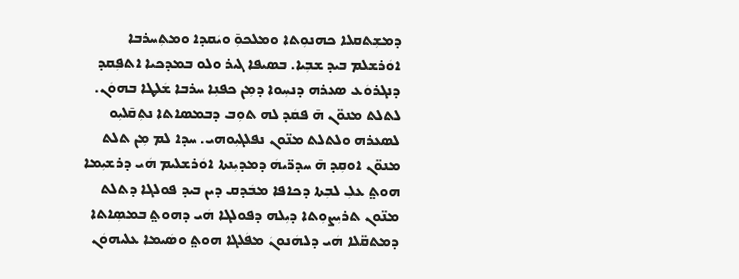ܕܡܫܼܬܩܠܐ ܟܗܢܘܼܬܐ ܘܡܠܟܘܼ̄ ܘܝܿܩܕܐ ܘܡܬܼܚܪܒܐ ܐܘܿܪܫܠܡ ܒܝܕ ܫܒܼܝܐ. ܒܣܝܦܐ ܓܝܪ ܘܠܘ ܒܡܕܟܝܐ ܐܬܦܼܩܕ ܕܢܓܪܘܿܥ ܣܥܪܗ ܕܢܚܼܘܐ ܕܡܼܢ ܟܦܢܼܐ ܚܪܒܐ ܫܿܠܛܐ ܒܗܘܿܢ. ܠܬܠܬ ܡܢܘ̈ܢ ܗ̄ ܦܩܿܕ ܠܗ ܬܘܼܒ ܕܒܡܣܐܬܐ ܢܬܼܩ̄ܠܝܼܘ ܠܣܥܪܗ ܘܠܬܠܬ ܡܢ̈ܘܢ ܢܦܠܓܝܼܘܗܝ. ܚܕܐ ܠܡ ܡܼܢ ܬܠܬ ܡܢܘ̈ܢ ܐܘܩܼܕ ܗ̄ ܚܕܪ̈ܝܗܿ ܕܡܕܝܼܢܬܐ ܐܘܿܪܫܠܝܡ ܗܿܝ ܕܪܫܝܼܡܐ ܗܘܬ݀ ܥܠܼ ܠܒܼܬܐ ܕܟܐܦܐ ܡܒܿܕܩ ܕܝܢ ܒܝܕ ܦܘܠܓܐ ܕܬܠܬ ܡܢ̈ܘܢ ܬܪܝܼܨܘܼܬܐ ܕܝܼܠܗ ܕܦܘܠܓܐ ܗܿܝ ܕܗܘܬ݀ ܒܡܣܼܐܬܐ ܕܡܬܩ̈ܠܐ ܗܿܝ ܕܠܗܿܢܘܢܿ ܡܦܿܠܓܐ ܗܘܬ݀ ܘܣܿܝܡܐ ܥܠܝܗܘܿܢ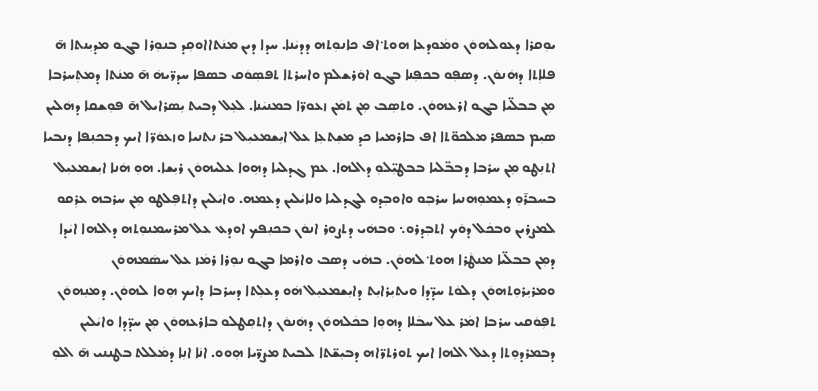ܝܘܼܩܪܐ ܕܥܘܠܗܘܿܢ ܘܡܿܘܕܥܐ ܗܘܬ݀ ܐܦ ܟܐܢܘܼܬܗ ܕܕܝܿܢܐ. ܚܕܐ ܕܝܢ ܡܢܿܬܐܐܘܩܼܕ ܒܢܘܼܪܐ ܒܓܘ ܡܕܝܼܢܬܐ ܗ̄ ܦܠܐܼܬܐ ܕܗܿܢܘܿܢ. ܕܣܦܼܘ ܒܟܦܼܢܐ ܒܓܘ ܐܘܿܪܫܠܡ ܘܐܚܪܬܐ ܬܦܣܼܘܿܩ ܒܣܦܐ ܚܕܪ̈ܝܗܿ ܗ̄ ܡܢܿܬܐ ܕܡܬܼܚܪܒܐ ܡܼܢ ܒܒܠ̈ܝܐ ܒܓܘ ܐܪܥܗܘܿܢ. ܘܬܣܼܒ ܡܼܢ ܬܡܿܢ ܙܥܘܪ̈ܐ ܒܡܢܝܿܢܐ. ܠܥܼܠ ܕܒܝܬ ܝܼܣܪܐܝܠ ܗ̄ ܦܘܼܫܩܐ ܕܗܿܠܝܢ ܣܝܼܡ ܒܣܦܪ ܡܠܟܘ̈ܬܐ ܐܦ ܒܐܪܡܝܐ ܟܕ ܡܫܼܬܥܼܐ ܥܠ ܐܝܼܫܡܥܝܼܠ ܒܪ ܢܬܢܝܐ ܘܙܥܘܿܪ̈ܐ ܐܝܟ ܕܒܟܢܼܦܐ ܕܢܒܝܐ ܐܬܢܼܛܘ ܡܼܢ ܚܪܒܐ ܕܒܒ̈ܠܝܐ ܒܒܛܝܼ̈ܠܘܼ ܕܐܠܗܐ. ܥܡ ܓܕܠܝܐ ܕܗܼܘܐ ܥܠܝܗܘܿܢ ܪܝܼܫܐ. ܗܘܼ ܗܿܢܐ ܐܝܼܫܡܥܝܼܠ ܒܚܒܪ̄ܘܼ ܕܥܡܘܼܗܢܝܐ ܚܪܒܼܘ ܘܐܘܒܼܕܘ ܠܓܕܠܝܐ ܘܠܐܝܿܠܝܢ ܕܥܡܗ. ܘܐܝܿܠܝܢ ܕܐܬܦܼܠܛܘ ܡܼܢ ܚܪܒܗ ܥܪܼܩܘ ܠܡܨܪܝܢ ܘܒܟܿܠ ܕܘܿܟ ܐܬܒܼܕܪܘ܆ ܘܒܗܿܝ ܕܬܨܘܪ ܐܢܘܿܢ ܒܟܢܼܦܟ ܐܘܕܥ ܥܠ ܡܪܚܡܢܘܼܬܗ ܕܐܠܗܐ ܐܝܿܕܐ ܕܡܼܢ ܒܒܠ̈ܝܐ ܡܢܛܿܪܐ ܗܘܬ݀ ܠܗܘܿܢ. ܒܗܿܝ ܕܣܒ ܘܐܪܡܐ ܒܓܘ ܢܘܼܪܐ ܪܡܿܙ ܥܠ ܚܣܿܡܗܘܿܢ ܘܡܪܝܼܪܘܼܬܗܘܿܢ ܕܠܘܿܬ ܚܕ̈ܕܐ ܘܝܬܝܼܪܐܝܼܬ ܕܐܝܼܫܡܥܝܼܠ ܗܿܘ ܕܥܠܼܬܐ ܕܚܪܒܐ ܕܐܝܟ ܗܼܘܐ ܠܗܘܿܢ. ܕܡܢܼܗܘܿܢ ܬܦܼܘܿܩܝ ܚܪܒܐ ܐܡܿܪ ܥܠ ܚܒܿܠܐ ܕܗܘܼܐ ܒܟܿܠܗܘܿܢ ܕܗܿܢܘܿܢ ܕܐܬܩܼܛܠܘ ܒܐܪܥܗܘܿܢ ܡܼܢ ܚܕ̈ܕܐ ܘܐܝܿܠܝܢ ܕܒܡܪܕܘܼܬܐ ܕܥܠ ܐܠܗܐ ܐܝܟ ܬܘܪܬܪ̈ܐܗ ܕܒܝܼܫ̈ܬܐ ܠܒܝܬ ܡܨܪ̈ܝܐ ܗܼܘܘ. ܐܢܿܐ ܐܢܼܐ ܕܡܿܠܠܬ ܒܛܢܢܝ ܗ̄ ܐܠܘܼ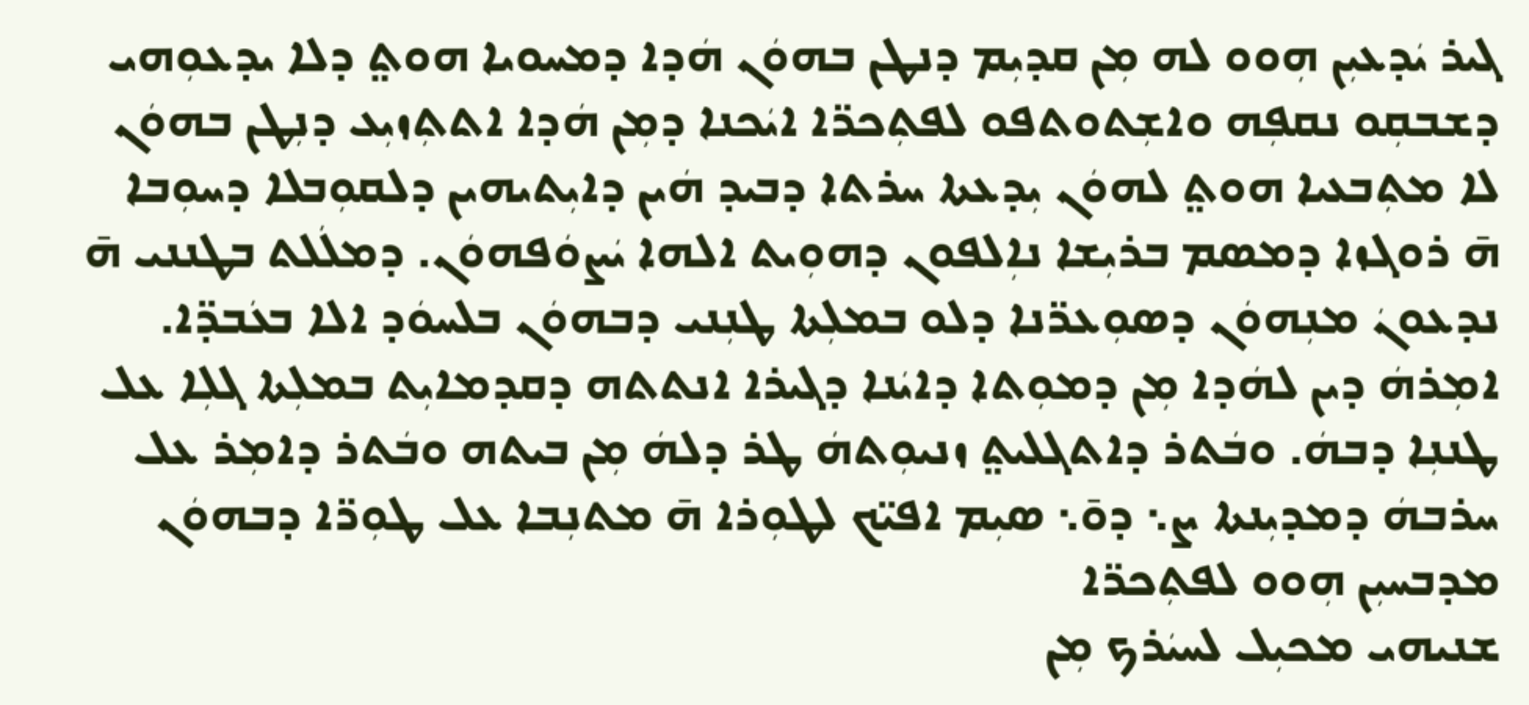ܓܝܪ ܝܿܕܥܝܼܢ ܗܼܘܘ ܠܗ ܡܼܢ ܩܕܝܼܡ ܕܢܛܢ ܒܗܘܿܢ ܗܿܕܐ ܕܡܚܘܝܐ ܗܘܬ݀ ܕܠܐ ܝܕܥܘܼܗܝ ܕܫܒܩܼܘ ܢܩܦܼܗ ܘܐܫܼܬܘܬܦܘ ܠܦܬܼܟܪ̈ܐ ܐܝܿܟܢܐ ܕܡܼܢ ܗܿܕܐ ܐܬܬܼܙܝܼܥ ܕܢܼܛܢ ܒܗܘܿܢ ܠܐ ܡܬܼܒܥܝܐ ܗܘܬ݀ ܠܗܘܿܢ ܝܼܕܥܬܐ ܚܪܬܐ ܕܒܝܕ ܗܿܝܢ ܕܐܝܼܬܝܗܝܢ ܕܠܩܘܼܒܠܐ ܕܚܘܼܒܐ ܗ̄ ܪܘܓܙܐ ܕܡܣܡ ܒܪܝܼܫܐ ܢܐܼܠܦܘܢ ܕܗܘܼܝܬ ܐܠܗܐ ܝܿܨܘܿܦܗܘܿܢ. ܕܡܠܿܠܬ ܒܛܢܢܝ ܗ̄ ܢܕܥܘܢܿ ܡܢܼܗܘܿܢ ܕܣܘܼܥܪ̈ܢܐ ܕܠܘ ܒܡܠܼܬܐ ܛܢܼܢܝ ܕܒܗܘܿܢ ܒܠܚܘܿܕ ܐܠܐ ܒܥܿܒܕ̈ܐ. ܐܡܼܪܗܿ ܕܝܢ ܠܗܿܕܐ ܡܼܢ ܕܡܘܼܬܐ ܕܐܝܿܢܐ ܕܓܝܪܐ ܐܢܬܬܗ ܕܩܕܡܐܝܼܬ ܒܡܠܼܬܐ ܓܠܼܐ ܥܠ ܛܢܢܼܐ ܕܒܗܿ. ܘܒܿܬܪ ܕܐܬܓܠܝܬ݀ ܙܢܝܘܼܬܗܿ ܛܪ ܕܠܗܿ ܡܼܢ ܒܝܬܗ ܘܒܿܬܪ ܕܐܡܼܪ ܥܠ ܚܪܒܗܿ ܕܡܕܝܼܢܬܐ ܨ܆ ܕܘ̄܆ ܣܝܼܡ ܐܦܝ̈ܟ ܠܛܘܼܪܐ ܗ̄ ܡܬܢܼܒܐ ܥܠ ܛܘܼܪ̈ܐ ܕܒܗܘܿܢ ܡܕܒܚܝܼܢ ܗܼܘܘ ܠܦܬܼܟܪ̈ܐ
ܫܢܝܗܝ ܡܟܝܼܠ ܠܚܝܿܪܟ ܡܼܢ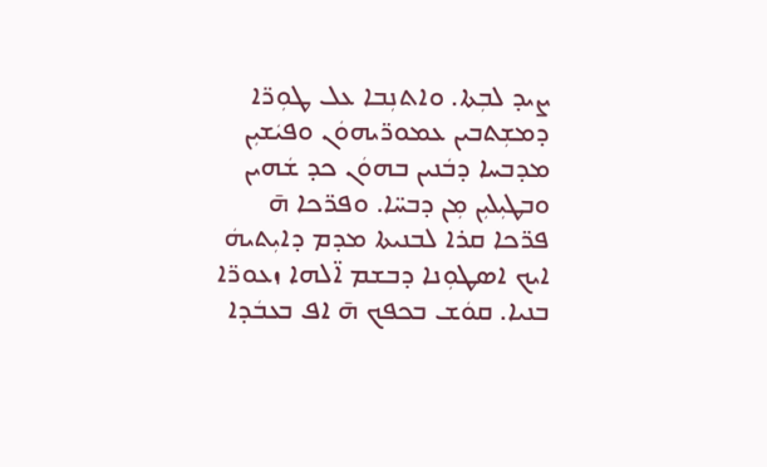ܨܝܕ ܠܒܼܬܐ. ܘܐܬܢܼܒܐ ܥܠ ܛܘܼܪ̈ܐ ܕܡܫܼܬܒܝܢ ܥܡܘܪ̈ܝܗܘܿܢ ܘܦܝܿܫܝܼܢ ܡܕܒܚܐ ܕܒܿܢܝܢ ܒܗܘܿܢ ܟܕ ܫܿܗܝܢ ܘܒܛܝܼܠܝܼܢ ܡܼܢ ܕܒܚ̈ܐ. ܘܦܪ̈ܟܐ ܗ̄ ܦܪ̈ܟܐ ܩܪܐ ܠܒܢܝܬܐ ܡܕܡ ܕܐܝܼܬܝܗܿ ܐܝܟ ܐܣܛܘܼܢܐ ܕܒܫܡ ܐ̈ܠܗܐ ܙܥܘܪ̈ܐ ܒܢܝܐ. ܩܘܿܫ ܒܟܦܟ ܗ̄ ܐܦ ܒܥܒܿܕܐ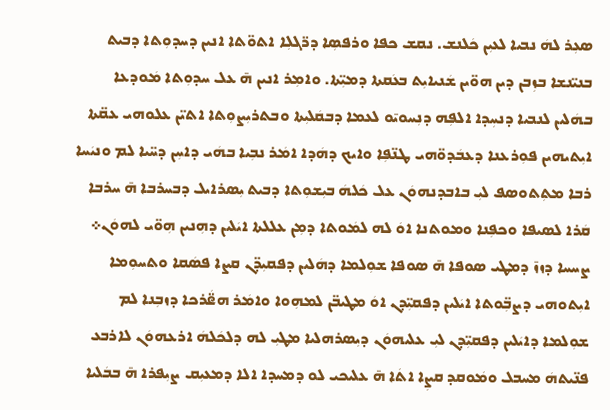ܣܥܼܪ ܠܗܿ ܢܒܝܐ ܠܥܝܼܢ ܟܿܠܢܫ. ܢܩܫ ܟܦܐ ܘܪܦܣܼܐ ܕܪ̈ܓܠܼܐ ܐܬܘ̈ܬܐ ܐܢܝܢ ܕܚܕܘܼܬܐ ܕܒܝܬ ܒܢܝ̈ܢܫܐ ܒܙܼܒܢ ܕܝܢ ܗܘ̈ܝܢ ܫܿܢܝܐܝܼܬ ܒܥܿܩܬܐ ܕܡܝܼ̈ܬܐ. ܘܐܡܼܪ ܐܢܝܢ ܗ̄ ܥܠ ܚܕܘܼܬܐ ܡܿܘܕܥܐ ܒܗܿܠܝܢ ܠܢܒܝܐ ܕܢܚܼܕܐ ܐܠܦܼܗ ܕܢܼܚܘܝ̄ܘ ܠܥܡܐ ܕܒܩܿܠܝܼܬܐ ܘܒܬܪܝܼܨܘܼܬܐ ܐܬܝ̈ܢ ܥܠܘܗܝ ܥܩ̈ܬܐ ܐܝܼܬܝܗܝܢ ܦܘܼܪܥܢܐ ܕܥܒܿܕܘ̈ܗܝ ܛܢ̈ܦܼܐ ܘܐܝܟ ܕܗܿܕܐ ܐܡܿܪ ܢܒܼܝܐ ܒܗܿܝ ܕܐܚܼܢ ܕܚ̈ܝܐ ܠܡ ܘܢܝܿܚܐ ܪܒܐ ܡܬܼܬܘܣܦ ܠܝܼ ܒܐܒܕܢܗܘܿܢ ܥܠ ܟܿܠܗܿ ܒܝܼܫܘܼܬܐ ܕܒܝܬ ܝܼܣܪܐܝܠ ܕܒܚܪܒܐ ܗ̄ ܚܪܒܐ ܩܿܪܐ ܠܣܝܦܐ ܘܟܦܼܢܐ ܘܡܘܬܢܐ ܐܘܿ ܠܗ ܠܡܿܘܬܐ ܕܡܼܢ ܥܠܠܬܐ ܐܝܿܠܝܢ ܕܗܼܢܝܢ ܗܼܘ̈ܝ ܠܗܘܿܢ܀ ܨܚܚܐ ܕܙܙ̄ ܕܡܛܝ ܣܘܦܐ ܗ̄ ܣܘܦܐ ܫܘܼܠܡܐ ܕܗܿܠܝܢ ܕܦܩܝܼܕ̈ܢ ܩܨܐ ܦܣܿܩܐ ܘܬܚܘܼܡܐ ܐܝܼܬܘܗܝ ܕܨܒܼ̈ܘܬܐ ܐܝܿܠܝܢ ܕܦܩܝܼ̈ܕܢ ܐܘܿ ܡܛܝܒ̈ܢ ܠܡܗܼܘܐ ܘܐܡܿܪ ܗܧܿܪܟܐ ܕܙܒܼܢܐ ܠܡ ܫܘܼܠܡܐ ܕܐܝܿܠܝܢ ܕܦܩܝܼ̈ܕܢ ܠܝܼ ܥܠܝܗܘܿܢ ܕܝܼܣܪܗܠܝܐ ܡܛܝܼ ܠܗ ܕܠܟܿܠܗܿ ܐܪܥܗܘܿܢ ܠܐܪܒܥ ܦܢ̈ܝܬܗܿ ܡܚܒܠ ܘܡܿܘܩܕ ܩܨܼܐ ܐܬܿܐ ܗ̄ ܥܠܝܟܝ ܠܘ ܕܡܚܕܐ ܐܠܐ ܕܡܥܝܼܩ ܨܝܼܦܪܐ ܗ̄ ܒܒܿܠܝܐ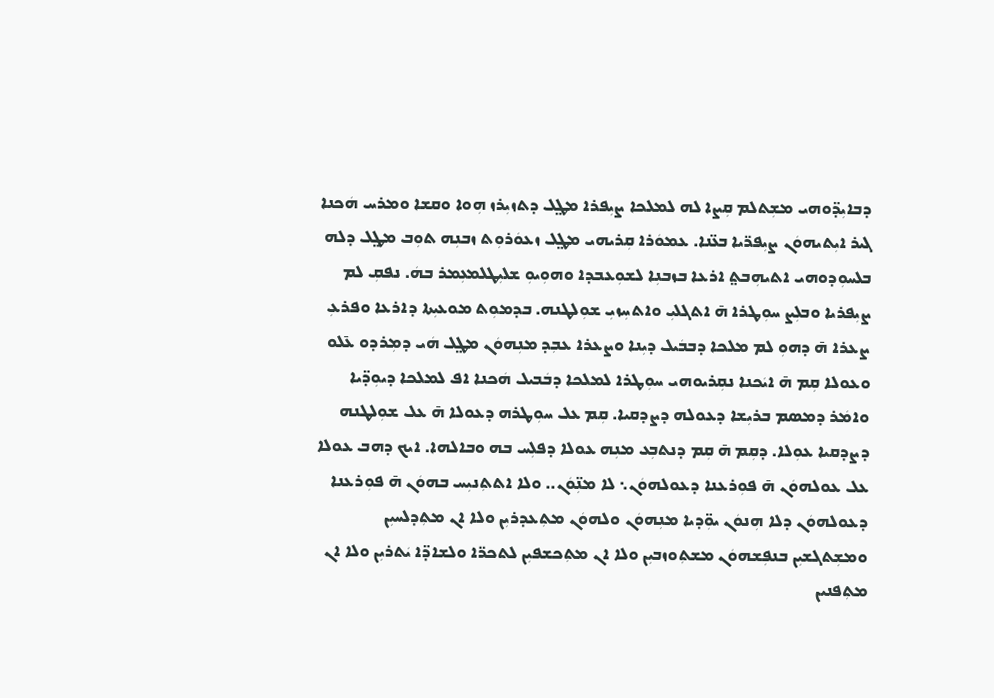ܕܒܐܝܼܕ̈ܘܗܝ ܡܫܼܬܠܡ ܩܼܨܐ ܠܗ ܠܡܠܟܐ ܨܝܼܦܪܐ ܡܛ݀ܠ ܕܬܙܝܼܪܙ ܗܼܘܐ ܘܩܫܐ ܘܡܪܚ ܗܿܟܢܐ ܓܝܪ ܐܝܼܬܝܗܘܿܢ ܨܝܼܦܪ̈ܝܐ ܒܥ̈ܢܐ. ܥܡܘܿܪܐ ܩܼܪܝܗܝ ܡܛ݀ܠ ܙܥܘܿܪܘܼܬ ܙܒܢܼܗ ܬܘܼܒ ܡܛ݀ܠ ܕܠܗ ܒܠܚܘܼܕܘܗܝ ܐܬܝܗܼܒܬ݀ ܐܪܥܐ ܒܙܒܢܼܐ ܠܫܘܼܥܒܕܐ ܘܗܘܼܝܘܼ ܫܠܝܼܛܠܡܥܼܡܪ ܒܗܿ. ܢܦܩܼ ܠܡ ܨܝܼܦܪܝܐ ܘܒܠܼܨ ܚܘܼܛܪܐ ܗ̄ ܐܬܓܠܝܼ ܘܐܬܚܼܙܝܼ ܫܘܼܠܛܢܗ. ܒܕܡܘܼܬ ܡܘܥܝܼܬܐ ܕܐܪܥܐ ܘܦܪܥܼ ܨܥܪܐ ܗ̄ ܕܗܘܼ ܠܡ ܡܠܟܐ ܕܒܒܿܝܠ ܕܝܼܢܐ ܘܨܥܪܐ ܥܒܼܕ ܡܢܼܗܘܿܢ ܡܛ݀ܠ ܗܿܝ ܕܡܼܪܕܘ ܥ̄ܠܘ ܘܥܘܠܐ ܩܼܡ ܗ̄ ܐܝܿܟܢܐ ܢܩܼܪܝܘܗܝ ܚܘܼܛܪܐ ܠܡܠܟܐ ܕܒܿܒܝܠ ܗܿܟܢܐ ܐܦ ܠܡܠܟܐ ܕܝܘܼܕ̈ܝܐ ܘܐܡܿܪ ܕܡܣܡ ܒܪܝܼܫܐ ܕܥܘܠܗ ܕܨܕܩܝܐ. ܩܼܡ ܥܠ ܚܘܼܛܪܗ ܕܥܘܠܐ ܗ̄ ܥܠ ܫܘܼܠܛܢܗ ܕܨܕܩܝܐ ܥܘܼܠܐ. ܕܩܼܡ ܗ̄ ܩܼܡ ܕܢܬܒܼܥ ܡܢܼܗ ܥܘܠܐ ܕܦܠܼܚ ܒܗ ܘܒܐܠܗܐ. ܐܝܟ ܕܗܒ ܥܘܠܐ ܥܠ ܥܘܠܗܘܿܢ ܗ̄ ܦܘܼܪܥܢܐ ܕܥܘܠܗܘܿܢ܆ ܠܐ ܡܢܼ̈ܘܿܢ.. ܘܠܐ ܐܬܬܼܢܝܼܚ ܒܗܘܿܢ ܗ̄ ܦܘܼܪܥܢܐ ܕܥܘܠܗܘܿܢ ܕܠܐ ܗܼܢܘܿܢ ܝܘܼ̈ܕܝܐ ܡܢܼܗܘܿܢ ܘܠܗܘܿܢ ܡܬܼܥܕܪܝܼܢ ܘܠܐ ܐܢ ܡܬܼܕܠܚܝܼܢ ܘܡܫܼܬܓܫܝܼܢ ܒܢܦܼܫܗܘܿܢ ܡܫܬܼܘܙܒܝܼܢ ܘܠܐ ܐܢ ܡܬܼܟܫܦܝܼܢ ܠܬܟܪ̈ܐ ܘܠܫܐܕ̈ܐ ܝܿܬܪܝܼܢ ܘܠܐ ܐܢ ܡܬܼܦܢܝܢ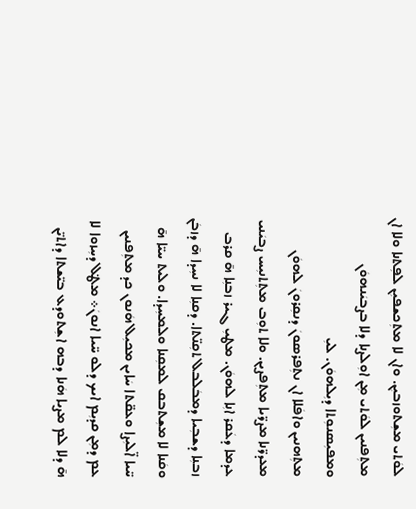ܠܘܿܬܝ ܡܫܼܬܘܙܒܝܼܢ. ܘܐܢ ܠܐ ܡܬܼܟܫܦܝܼܢ ܠܦܼܬܢܐ ܘܠܐ ܐܢ ܡܬܼܦܢܝܢ ܠܘܿܬܝ ܡܼܢ ܐܘܼܠܨܢܐ ܕܠܐ ܒܨܒܝܿܢܗܘܿܢ ܘܡܦܝܼܣܢܘܼܬܐ ܕܝܼܠܗܘܿܢ. ܠܝܼ
ܡܬܼܗܢܝܢ ܘܐܦܿܠܐ ܐܢ ܢܬܼܦܪܣܘܢܿ ܕܢܩܼܪܘܢܿ ܠܗܘܿܢ ܡܥܕܪ̈ܢܐ ܡܨܪ̈ܝܐ ܡܬܼܦܨܝܢ. ܘܠܐ ܬܘܼܒ ܡܬܼܬܢܝܼܚ ܨܒܝܿܢܝ ܥܕܡܐ ܕܥܿܩܪ ܐܢܼܐ ܠܗܘܿܢ. ܡܛܝܼ ܓܝܪ ܙܒܢܼܐ ܗ̄ ܩܪܒ ܙܒܢܼܐ ܕܫܒܼܝܐ ܕܡܒܿܠܒܠ ܬܩܼܢ̈ܬܐ. ܕܩܢܼܐ ܠܐ ܢܚܼܕܐ ܗ̄ ܕܙܒܿܢ ܘܩܿܢܐ ܠܐ ܡܫܼܬܒܩ ܠܡܩܼܢܐ ܘܠܡܚܼܕܐ. ܘܠܝܬ ܚܝ̈ܐ ܗ̄ ܚ̈ܝܐ ܐ̈ܠܝܼܨܐ ܘܥܩ̈ܬܐ ܚܿܐܝܢ ܡܟܝܼܠ ܗܿܢܘܢ ܟܕ ܡܬܼܦܢܝܢ ܥܡ ܕܡܼܢ ܩܕܝܼܡ ܐܝܟ ܕܠܘ ܚ̈ܝܐ ܐܢܘܢܿ܀ ܡܛ݀ܠ ܕܚܼܙܘܐ ܠܐ ܗ̄ ܕܠܐ ܠܡ ܡܨܝܐ ܗܿܢܐ ܕܒܗ ܐܫܼܬܘܕܥ ܒܝ̈ܫܬܐ ܕܐܬܝ̈ܢ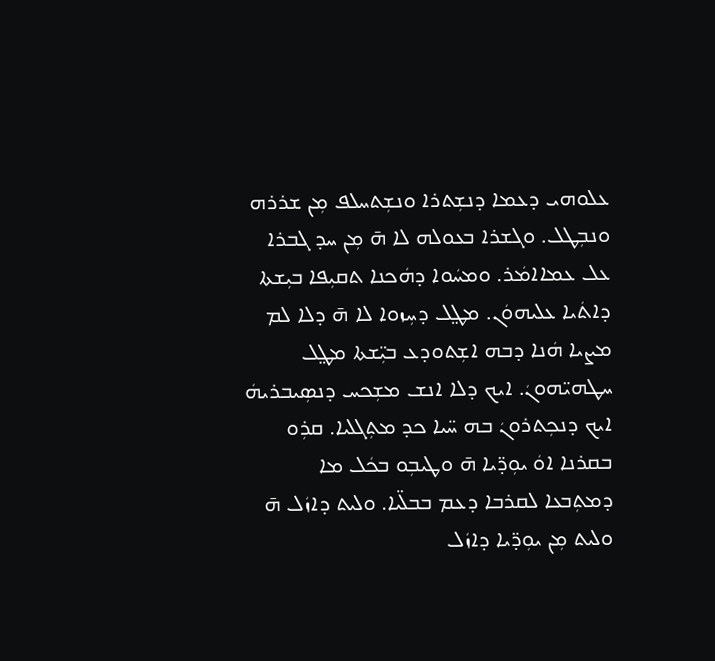ܥܠܘܗܝ ܕܥܡܐ ܕܢܫܼܬܪܐ ܘܢܫܼܬܚܠܦ ܡܼܢ ܫܪܪܗ ܘܢܒܼܛܠ. ܘܓܫܪܐ ܒܥܘܠܗ ܠܐ ܗ̄ ܡܼܢ ܚܕ ܓܒܪܐ ܥܠ ܥܡܐܐܡܿܪ. ܘܡܚܿܘܐ ܕܗܿܟܢܐ ܬܩܝܼܦܐ ܒܝܼܫܬܐ ܕܐܬܿܝܐ ܥܠܝܗܘܿܢ. ܡܛ݀ܠ ܕܚܼܙܘܐ ܠܐ ܗ̄ ܕܠܐ ܠܡ ܡܨܝܐ ܗܿܢܐ ܕܒܗ ܐܫܼܬܘܕܥ ܒܝܼ̈ܫܬܐ ܡܛ݀ܠ ܚܛܗܝ̈ܗܘܢܿ. ܐܝܟ ܕܠܐ ܐܢܫ ܡܫܼܟܚ ܕܢܣܼܝܒܪܝܗܿ ܐܝܟ ܕܢܟܼܬܪܘܢܿ ܒܗ ܚ̈ܝܐ ܟܕ ܡܬܼܓܠܝܐ. ܩܪܼܘ ܒܩܪܢܐ ܐܘܿ ܝܘܼܕ̈ܝܐ ܗ̄ ܘܛܝܒܼܘ ܒܟܿܠ ܡܐ ܕܡܬܼܒܥܐ ܠܩܪܒܐ ܕܥܡ ܒܒܠ̈ܝܐ. ܘܠܝܬ ܕܐܙܿܠ ܗ̄ ܘܠܝܬ ܡܼܢ ܝܘܼܕ̈ܝܐ ܕܐܙܿܠ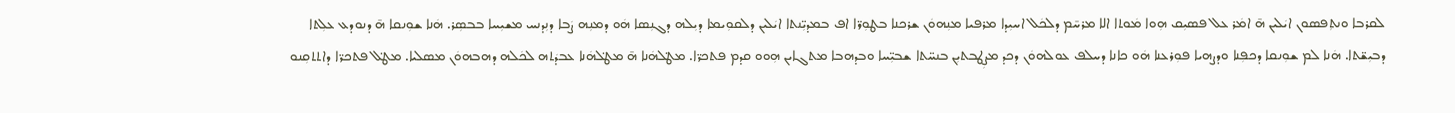ܠܩܪܒܐ ܘܢܬܼܦܣܘܢ ܐܝܿܠܝܢ ܗ̄ ܐܡܿܪ ܥܠ ܦܣܝܼܩ ܗܼܘܐ ܡܿܘܬܐ ܐܠܐ ܡܪܚ̄ܡ ܕܠܟܿܠ ܐܚܝܼܕܐ ܡܪܦܝܐ ܡܢܼܗܘܿܢ ܫܪܟܢܐ ܒܛܘܼܪ̈ܐ ܐܦ ܒܡܕܝܼ̈ܢܬܐ ܐܝܿܠܝܢ ܕܠܩܘܼܝܡܐ ܕܝܼܠܗ ܕܓܢܼܣܐ ܗܿܘ ܕܡܢܼܗ ܨܿܒܐ ܕܢܼܕܢܚ ܡܫܝܼܚܐ ܒܒܣܼܪ. ܗܿܢܐ ܫܘܼܢܩܐ ܗ̄ ܕܢܘܕܥ ܥܠܼܬܐ ܕܒܝܼܫ̈ܬܐ. ܗܿܢܐ ܠܡ ܫܘܼܢܩܐ ܕܟܦܼܢܐ ܘܕܨܗܝܐ ܦܘܼܪܥܢܐ ܗܿܘ ܟܐܢܐ ܕܚܠܦ ܥܘܠܗܘܿܢ ܕܟܕ ܡܨܼܛܒܬܝܼܢ ܒܢܚ̈ܬܐ ܫܒܝܼ̈ܚܐ ܘܒܕܗܒܐ ܡܬܓܐܝܢ ܗܼܘܘ ܩܕܡ ܦܬܟܪ̈ܐ. ܡܛ݀ܠܗܿܢܐ ܗ̄ ܡܛ݀ܠܗܿܢܐ ܥܒܕܿܬܗ ܠܟܿܠܗ ܕܗܒܗܘܿܢ ܡܣܠܝܐ. ܡܛ݀ܠ ܦܬܟܪ̈ܐ ܕܐܬܬܩܼܢܘ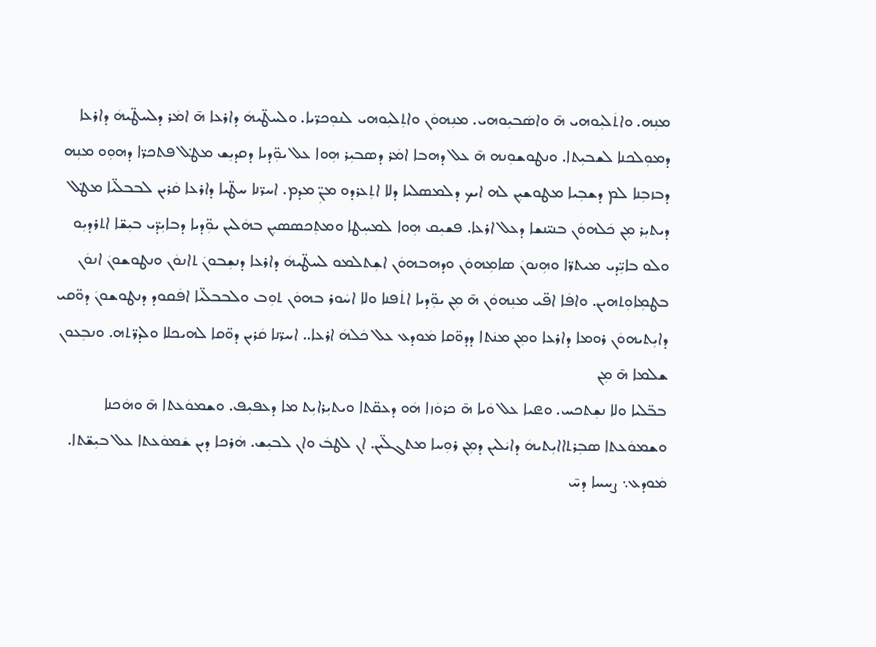ܡܢܼܗ. ܘܐܬܿܠܝܼܘܗܝ ܗ̄ ܘܐܣܿܒܝܼܘܗܝ. ܡܢܼܗܘܿܢ ܘܐܬܼܠܝܼܘܗܝ ܠܢܘܼܟܪ̈ܝܐ. ܘܠܚܛ̈ܝܗܿ ܕܐܪܥܐ ܗ̄ ܐܡܿܪ ܕܠܚܛ̈ܝܗܿ ܕܐܪܥܐ ܕܡܘܼܠܟܢܐ ܠܫܒܝܼܬܐ. ܘܢܛܘܫܘܼܢܗ ܗ̄ ܥܠ ܕܗܒܐ ܐܡܿܪ ܕܣܒܝܼܪ ܗܼܘܐ ܥܠ ܝܘܼ̈ܕܝܐ ܕܩܕܝܼܫ ܡܛ݀ܠ ܦܬܟܪ̈ܐ ܕܗܘܼܘ ܡܢܼܗ ܕܒܙܒܼܢܐ ܠܡ ܕܫܒܼܝܐ ܡܛܘܫܝܼܢ ܠܗ ܐܝܟ ܕܠܡܣܠܝܐ ܕܠܐ ܐܬܼܥܪܕܘ ܡܢܼ̈ ܡܕܡ. ܐܚܪ̈ܢܐ ܚܛ̈ܝܐ ܕܐܪܥܐ ܩܿܪܝܢ ܠܒܒܠ̈ܝܐ ܡܛ݀ܠ ܕܝܬܝܼܪ ܡܼܢ ܟܿܠܗܘܿܢ ܒܢܝ̈ܢܫܐ ܕܥܠ ܐܪܥܐ. ܦܫܝܼܩ ܗܼܘܐ ܠܡܚܼܛܐ ܘܡܬܼܟܣܣܝܼܢ ܒܗܿܠܝܢ ܝܘܼ̈ܕܝܐ ܕܒܐܝܼܕ̈ܝ ܒܝܼܫ̈ܐ ܐܬܪܕܝܼܘ ܘܠܘ ܒܐܝܼ̈ܕܝ ܡܝܬܪ̈ܐ ܘܗܼܢܘܢܿ ܣܐܡܼܗܘܿܢ ܘܕܗܒܗܘܿܢ ܐܫܼܬܠܡܘ ܠܚܛ̈ܝܗܿ ܕܐܪܥܐ ܕܢܫܼܒܘܢܿ ܬܐܢܘܿܢ ܘܢܛܘܫܘܢܿ ܐܢܘܿܢ ܒܛܡܼܐܘܼܬܗܝܢ. ܘܐܦܿܐ ܐܦ̈ܝ ܡܢܼܗܘܿܢ ܗ̄ ܡܼܢ ܝܘܼ̈ܕܝܐ ܐܬܿܦܢܐ ܘܠܐ ܐܚܿܘܪ ܒܗܘܿܢ ܬܘܼܒ ܘܠܒܒܠ̈ܝܐ ܐܦܿܩܘܕ ܕܢܛܘܫܘܢܿ ܕܘ̈ܩܝ ܕܐܝܼܬܝܗܘܿܢ ܪܘܡܐ ܕܐܪܥܐ ܘܡܼܢ ܡܢܿܬܐ ܕܕܘ̈ܩܐ ܡܿܘܕܥ ܥܠ ܟܿܠܗܿ ܐܪܥܐ.. ܐܚܪ̈ܢܐ ܩܿܪܝܢ ܕܘ̈ܩܐ ܠܗܝܟܠܐ ܘܠܕܪ̈ܬܗ. ܘܢܒܼܥܘܢ ܫܠܡܐ ܗ̄ ܡܼܢ
ܒܒ̈ܠܝܐ ܘܠܐ ܢܫܼܬܟܚ. ܘܧܝܐ ܥܠ ܘܿܝܐ ܗ̄ ܟܪܘܿܙܐ ܗܿܘ ܕܥܩ̈ܬܐ ܘܝܬܝܼܪܐܝܼܬ ܡܐ ܕܥܦܝܼܦ. ܘܫܡܘܿܥܬܐ ܗ̄ ܘܗܿܟܢܐ ܘܫܡܘܿܥܬܐ ܣܒܼܪܬܐܐܝܼܬܝܗܿ ܕܐܝܿܠܝܢ ܕܡܼܢ ܪܘܼܚܐ ܡܬܓܠ̈ܝܢ. ܐܢ ܠܛܒܿ ܘܐܢ ܠܒܝܼܫ. ܗܿܪܟܐ ܕܝܢ ܫܿܡܘܿܥܬܐ ܥܠ ܒܝܼܫ̈ܬܐ. ܡܿܘܕܥ܆ ܨܚܚܐ ܕܚ̄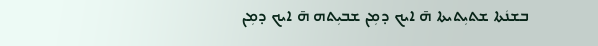ܒܫܢܿܬܐ ܫܬܝܼܬܝܬܐ ܗ̄ ܐܝܟ ܕܡܼܢ ܫܒܝܼܬܗ ܗ̄ ܐܝܟ ܕܡܼܢ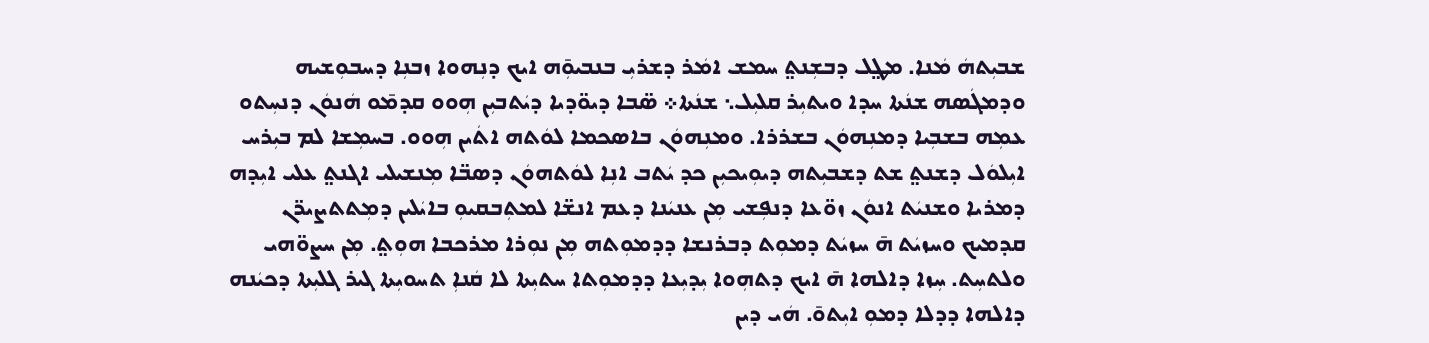ܫܒܝܼܬܗܿ ܡܿܢܐ. ܡܛ݀ܠ ܕܒܫܼܢܬ݀ ܚܡܫ ܐܡܿܪ ܕܫܪܝܼ ܒܢܒܝܘܼ̄ܗ ܐܝܟ ܕܢܼܗܘܐ ܙܒܢܼܐ ܕܚܒܘܼܫܝܗ ܘܕܡܓܿܣܗ ܫܢܿܬܐ ܚܕܐ ܘܝܬܝܼܪ ܩܠܝܼܠ܆ ܫܢܿܬܐ܀ ܣ̈ܒܐ ܕܝܘ̈ܕܝܐ ܕܝܿܬܒܝܼܢ ܗܼܘܘ ܩܕܡ̄ܘ ܗܿܢܘܿܢ ܕܢܚܼܬܘ ܥܡܼܗ ܒܫܒܼܝܐ ܕܡܢܼܗܘܿܢ ܒܫܪܪܐ. ܘܡܢܼܗܘܿܢ ܒܐܣܟܡܐ ܠܘܿܬܗ ܐܬܿܝܢ ܗܼܘܘ. ܒܚܡܼܫܐ ܠܡ ܒܝܼܪܚ ܐܝܼܠܘܿܠ ܕܫܢܬ݀ ܫܬ ܕܫܒܝܼܬܗ ܕܝܘܼܝܟܝܼܢ ܟܕ ܝܿܬܒ ܐܢܼܐ ܠܘܿܬܗܘܿܢ ܕܣܒ̈ܐ ܡܼܢܫܝܠܝ ܐܓܢܬ݀ ܥܠܝ ܐܝܼܕܗ ܕܡܪܝܐ ܘܫܢܝܿܬ ܐܢܘܿܢ ܙܘ̈ܥܐ ܕܢܦܼܫܝ ܡܼܢ ܥܢܝܿܢܐ ܕܥܡ ܐܢܫ̈ܐ ܠܡܬܼܒܩܝܘܼ ܒܐܝܿܠܝܢ ܕܡܼܬܬܨܝܪ̈ܢ ܩܕܡܝܟ ܘܚܙܝܿܬ ܗ̄ ܚܙܝܿܬ ܕܡܘܼܬ ܕܒܪܢܫܐ ܕܕܡܘܼܬܗ ܡܼܢ ܢܘܼܪܐ ܡܪܟܒܐ ܗܘܼܬ݀. ܡܼܢ ܚܨܘ̈ܗܝ ܘܠܬܚܼܬ. ܚܼܙܐ ܕܐܠܗܐ ܗ̄ ܐܝܟ ܕܬܗܼܘܐ ܝܼܕܝܼܥܐ ܕܕܡܘܼܬܐ ܚܬܝܼܬܐ ܠܐ ܩܿܢܐܼ ܬܚܘܝܼܬܐ ܓܝܪ ܓܠܝܼܬܐ ܕܟܝܿܢܗ ܕܐܠܗܐ ܕܕܠܐ ܕܡܘܼ ܐܝܼܬܘ̄. ܗܿܝ ܕܝܢ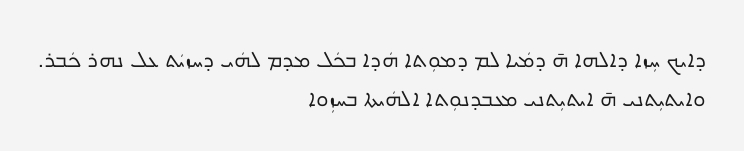ܕܐܝܟ ܚܼܙܐ ܕܐܠܗܐ ܗ̄ ܕܡܿܝܐ ܠܡ ܕܡܘܼܬܐ ܗܿܕܐ ܒܟܿܠ ܡܕܡ ܠܗܿܝ ܕܚܙܝܿܬ ܥܠ ܢܗܪ ܟܿܒܪ. ܘܐܝܬܝܼܬܢܝ ܗ̄ ܐܝܬܝܼܬܢܝ ܡܥܒܕܢܘܼܬܐ ܐܠܗܿܝܬܐ ܒܚܙܼܘܐ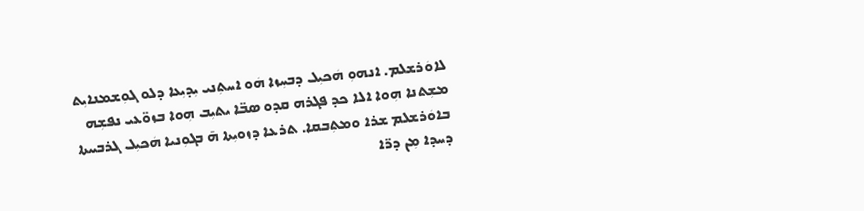ܠܐܘܿܪܫܠܡ. ܐܢܗܘܼ ܗܿܟܝܼܠ ܕܒܚܼܙܐ ܗܿܘ ܐܚܬܼܢܝ ܝܼܕܝܼܥܐ ܕܠܘ ܓܘܼܫܡܢܐܝܼܬ ܡܫܼܬܢܐ ܗܼܘܐ ܐܠܐ ܟܕ ܦܓܪܗ ܩܕܘ ܣܒ̈ܐ ܝܬܝܼܒ ܗܼܘܐ ܒܙܘ̈ܥܝ ܢܦܫܼܗ ܒܐܘܿܪܫܠܡ ܫܪܐ ܘܡܬܼܒܩܐ. ܬܪܥܐ ܕܙܘܝܼܬܐ ܗ̄ ܒܓܘܼܢܝܐ ܗܿܟܝܼܠ ܓܪܒܝܝܬܐ ܕܚܕܐ ܡܼܢ ܕܪ̈ܐ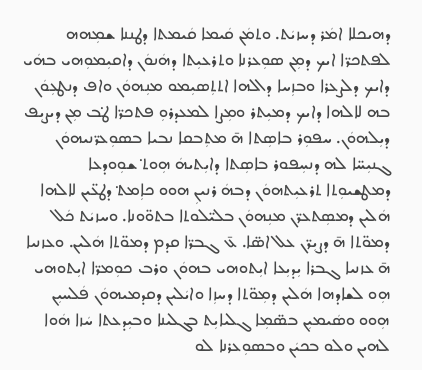ܕܗܝܟܠܐ ܐܡܿܪ ܕܚܙܝܿܬ. ܘܬܡܿܢ ܩܿܝܡܐ ܩܿܝܡܬܐ ܕܛܢܢܐ ܫܡܼܗܗ ܠܦܬܟܪ̈ܐ ܐܝܟ ܕܡܼܢ ܣܘܼܥܪܢܐ ܘܬܪܥܝܼܬܐ ܕܗܿܢܘܿܢ ܕܐܩܝܼܡܘܼܗܝ ܒܗܿܝ ܕܐܝܟ ܕܠܨܥܪܐ ܘܒܙܼܚܐ ܕܐܠܗܐ ܐܬܬܼܣܝܼܡܘ ܡܢܼܗܘܿܢ ܘܐܦ ܕܢܛܥܼܘܿܢ ܒܗ ܠܐܠܗܐ ܕܐܝܟ ܕܡܝܼܬܪ ܘܡܼܨܐ ܠܡܥܕܪܘܼ ܦܬܟܪ̈ܐ ܛ݀ܒ ܡܼܢ ܕܝܨܝܼܦ ܕܝܼܠܗܘܿܢ. ܚܦܘܼܪ ܒܐܣܼܬܐ ܗ̄ ܡܬܼܒܩܐ ܢܒܝܐ ܒܣܘܼܥܪ̈ܢܝܗܘܿܢ ܓܢܝܼܚ̈ܐ ܠܗ ܕܢܚܼܦܘܪ ܒܐܣܼܬܐ ܕܐܝܼܬܝܗܿ ܗܼܘܬ݀ ܫܘܼܘܕܥܐ ܕܡܛܫܝܘܼܬܐ ܬܪܥܝܼܬܗܘܿܢ ܕܒܗܿ ܪܢܝܢܼ ܗܘܘ ܟܐܼܡܬ݀ ܕܛܥ̈ܝܢ ܠܐܠܗܐ ܗܿܠܝܢ ܕܡܣܼܬܥܪ̈ܢ ܡܢܼܗܘܿܢ ܒܠܝ̈ܠܘܬܐ ܒܬܘ̈ܘܢܐ. ܘܚܙܝܿܬ ܟܿܠ ܕܡܘ̈ܬܐ ܗ̄ ܕܨܝܼܪ̈ܢ ܥܠ ܐܣ̈ܐ. ܥ̄ ܓܒܪ̈ܐ ܩܕܡ ܕܡܘ̈ܬܐ ܗܿܠܝܢ. ܘܥܙܢܝܐ ܗ̄ ܥܙܢܝܐ ܓܒܪܐ ܝܼܕܝܼܥܐ ܐܝܼܬܘܗܝ ܒܗܘܿܢ ܘܪܒ ܟܘܼܡܪ̈ܐ ܐܝܼܬܘܗܝ ܗܼܘ ܠܫܐܕܗܐ ܗܿܠܝܢ ܕܡܼܘ̈ܬܐ ܕܚܙܼܐ ܘܐܝܿܠܝܢ ܕܩܕܡܝܗܘܿܢ ܦܿܠܚܝܼܢ ܗܼܘܘ ܘܣܿܝܡܝܼܢ ܒܣ̈ܡܼܐ ܓܠܝܐܝܼܬ ܒܓܠܝܢܐ ܘܒܝܼܕܥܬܐ ܚܿܙܐ ܗܿܘܐ ܠܗܝܢ ܘܠܘ ܒܟܝܿܢ ܘܒܣܘܼܥܪܢܐ ܠܘ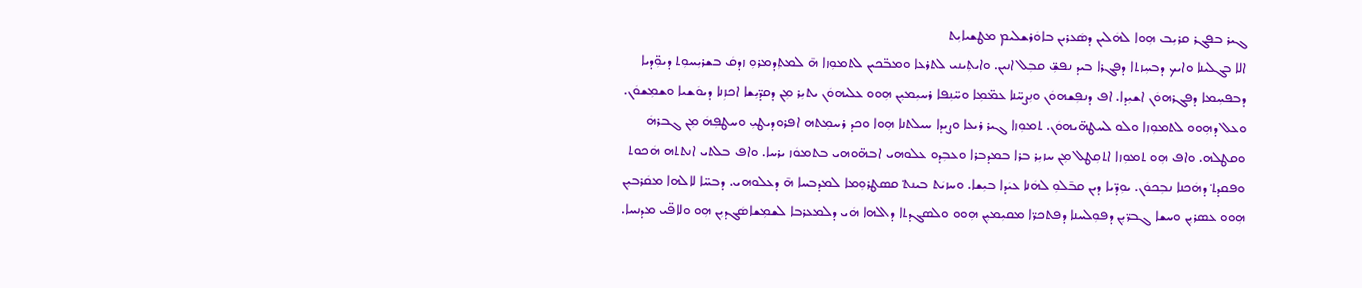ܓܝܪ ܒܦܓܪ ܩܪܝܼܒ ܗܼܘܐ ܠܗܿܠܝܢ ܕܣܿܥܪܝܢ ܒܐܘܿܪܫܠܝܡ ܡܛܫܝܐܝܼܬ
ܐܠܐ ܒܓܠܝܢܐ ܘܐܝܟ ܕܒܚܼܙܬܐ ܕܦܓܪܐ ܒܝܕ ܢܦܫܼ̈ ܩܒܼܠ ܐܢܝܢ. ܘܐܝܬܼܝܢܝ ܠܬܪܥܐ ܘܡܒ̈ܟܝܢ ܠܬܡܘܼܙܐ ܗ̄ ܠܡܬܼܕܡܪܘܼ ܙܕܩܿ ܒܫܪܝܼܚܘܼܬ ܕܝܘܼ̈ܕܝܐ ܕܒܦܚܼܡܐ ܕܦܓܪܗܘܿܢ ܐܫܝܼܕܐ. ܐܦ ܕܢܦܼܫܗܘܿܢ ܘܢܼܨܚ̈ܢܐ ܥܡ̈ܡܼܐ ܘܚ̈ܢܼܦܐ ܪܚܝܼܡܝܼܢ ܗܼܘܘ ܥܠܝܗܘܿܢ ܝܬܝܼܪ ܡܼܢ ܕܩܕ̈ܝܼܫܐ ܐܟܙܼܢܐ ܕܝܘܿܫܝܐ ܘܫܡܼܫܘܿܢ. ܘܥܠ ܕܗܼܘܘ ܠܬܡܘܼܙܐ ܘܠܘ ܠܚܛܗ̈ܝܗܘܿܢ. ܬܡܘܼܙܐ ܓܝܪ ܪܝܥܐ ܘܨܝܕܐ ܚܝܠܬܢܐ ܗܼܘܐ ܘܟܕ ܪܚܡܼܬܗ ܐܦܪܘܕܝܛܝܼ ܘܚܛܦܼܗܿ ܡܼܢ ܓܒܪܗܿ ܘܩܛܠܗ. ܘܐܦ ܗܼܘ ܬܡܘܼܙܐ ܐܬܩܼܛܠ ܡܼܢ ܚܙܝܼܪ ܒܪܐ ܒܡܕܒܪܐ ܘܥܒܼܕܘ ܥܠܘܗܝ ܐܒܗ̈ܘܗܝ ܒܬܡܘܿܙ ܝܪܚܐ. ܘܐܦ ܒܠܬܝ ܐܢܬܬܗ ܗܿܟܘܬ ܘܦܩܕܬ݀ ܕܗܿܟܢܐ ܢܒܼܟܘܿܢ. ܝܘܼܕ̈ܝܐ ܕܝܢ ܩܒ̄ܠܘܼ ܠܗܿܢܐ ܥܝܿܕܐ ܒܝܼܫܐ. ܘܚܙܝܿܬ ܒܝܢܬ݀ ܩܣܛܪܘܼܡܐ ܠܡܕܒܚܐ ܗ̄ ܕܥܠܘܗܝ. ܕܒܚ̈ܐ ܠܐܠܗܐ ܡܩܿܪܒܝܼܢ ܗܼܘܘ ܥܣܪܝܼܢ ܘܚܫܐ ܓܒܪ̈ܝܼܢ ܕܦܘܼܠܚܢܐ ܕܦܬܟܪ̈ܐ ܡܩܝܼܡܝܼܢ ܗܼܘܘ ܘܠܣܓܕܬܐ ܕܐܠܗܐ ܗܿܝ ܕܠܡܥܪܒܐ ܠܫܡܼܫܐܣܿܓܕܝܼܢ ܗܼܘ ܘܠܐܦ̈ܝ ܡܕܢܚܐ.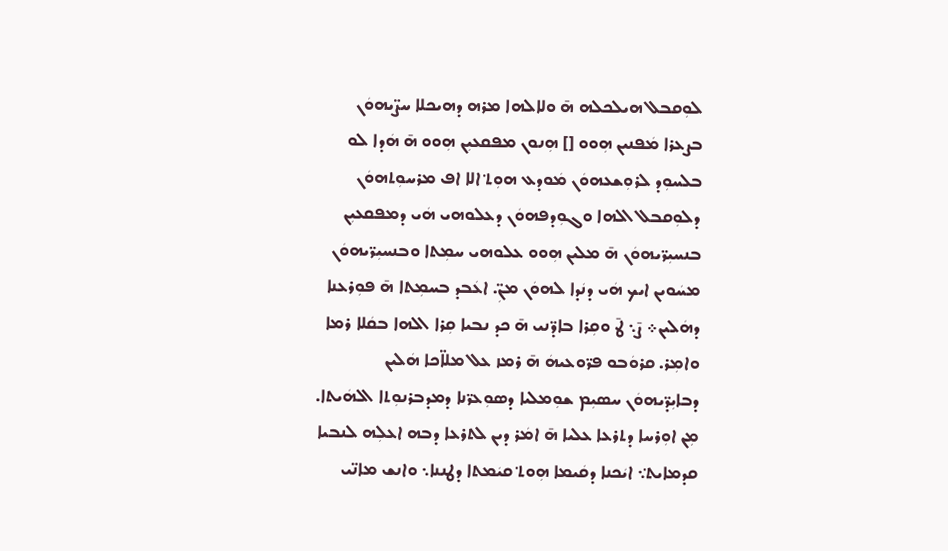ܠܘܼܩܒܠ ܗܝܠܟܠܗ ܗ̄ ܘܠܐܠܗܐ ܡܪܗ ܕܗܝܟܠܐ ܚܨ̈ܝܗܘܿܢ ܒܨܥܪܐ ܡܿܦܢܝܢ ܗܼܘܘ [] ܗܼܢܘܢ ܡܦܩܥܝܼܢ ܗܼܘܘ ܗ̄ ܗܿܕܐ ܠܘ ܒܠܚܘܼܕ ܠܪܘܼܫܥܗܘܿܢ ܡܿܘܕܥ ܗܘܼܬ݀ ܐܠܐ ܐܦ ܡܪܚܘܼܬܗܘܿܢ ܕܠܘܼܩܒܠ ܐܠܗܐ ܘܓܘܼܕܦܗܘܿܢ ܕܥܠܘܗܝ ܗܿܝ ܕܡܦܩܥܝܼܢ ܒܢܚܝܼܪ̈ܝܗܘܿܢ ܗ̄ ܡܠܝܢ ܗܼܘܘ ܥܠܘܗܝ ܚܡܼܬܐ ܘܒܢܚܝܼܪ̈ܝܗܘܿܢ ܡܚܿܘܝܢ ܐܝܟ ܗܿܝ ܕܢܿܕܐ ܠܗܘܿܢ ܡܢܼ̈. ܐܥܿܒܕ ܒܚܡܼܬܐ ܗ̄ ܦܘܼܪܥܢܐ ܕܗܿܠܝܢ܀ ܨ̄܆ ܛ̄ ܘܩܼܪܐ ܒܐܕ̈ܢܝ ܗ̄ ܟܕ ܢܒܝܐ ܩܼܪܐ ܐܠܗܐ ܒܩܿܠܐ ܪܡܐ ܘܐܡܼܪ. ܩܪܘܿܒܘ ܦܪ̈ܘܥܝܗܿ ܗ̄ ܪܡܙ ܥܠ ܡܠܐ̈ܟܐ ܗܿܠܝܢ ܕܒܐܝܼܕ̈ܝܗܘܿܢ ܚܣܝܼܡ ܫܘܼܡܠܝܐ ܕܣܘܼܥܪ̈ܢܐ ܕܡܕܒܪܢܘܼܬܐ ܐܠܗܿܝܬܐ. ܡܼܢ ܐܘܼܪܚܐ ܕܬܪܥܐ ܥܠܝܐ ܗ̄ ܐܡܿܪ ܕܝܢ ܠܬܪܥܐ ܕܒܗ ܐܥܠܼܗ ܠܢܒܝܐ ܩܕܡܐܝܬ݀܆ ܐܝܿܟܢܐ ܕܩܿܝܡܐ ܗܼܘܬ݀ ܩܝܿܡܬܐ ܕܛܢܢܐ܆ ܘܐܢܫ ܡܐܢ̈ܝ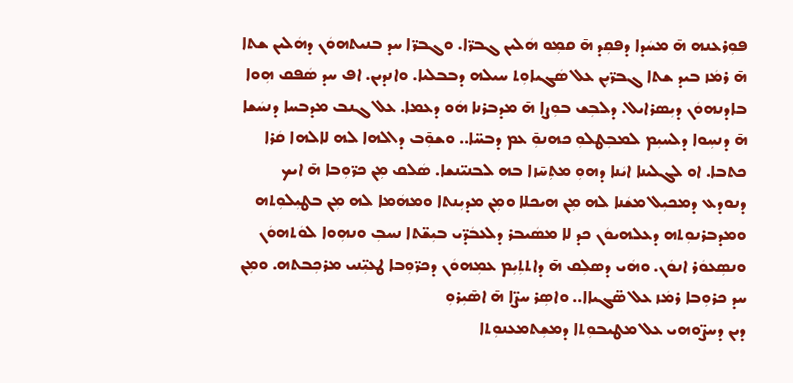ܦܘܼܪܥܢܗ ܗ̄ ܡܚܿܕܐ ܕܦܩܼܕ ܗ̄ ܩܡܼܘ ܗܿܠܝܢ ܓܒܪ̈ܐ. ܘܓܒܪ̈ܐ ܚܕ ܒܢܝܬܗܘܿܢ ܕܗܿܠܝܢ ܫܬܐ ܗ̄ ܪܡܿܙ ܒܝܕ ܫܬܐ ܓܒܪ̈ܝܼܢ ܥܠ ܣܿܓܝܐܘܼܬ ܚܝܠܗ ܕܒܒܠܝܐ. ܘܐܢܕܝܢ. ܐܦ ܚܕ ܣܿܦܩ ܗܼܘܐ ܒܐܕܢܗܘܿܢ ܕܝܼܣܪܐܝܠ. ܕܠܒܼܫ ܒܘܼܨܐ ܗ̄ ܡܕܒܪܢܐ ܗܿܘ ܕܥܡܐ. ܥܠ ܓܢܒ ܡܕܒܚܐ ܕܢܚܿܫܐ ܗ̄ ܕܢܚܼܘܐ ܕܠܚܝܼܡ ܠܡܒܼܛܠܘܼ ܟܗܢܘܼ̄ ܥܡ ܕܒܚ̈ܐ.. ܘܫܘܼ̄ܒ ܕܐܠܗܐ ܠܗ ܠܐܠܗܐ ܩܿܪܐ ܟܬܒܐ. ܐܘ ܠܓܠܝܢܐ ܐܝܿܢܐ ܕܗܘܼ ܡܬܼܚ̄ܙܐ ܒܗ ܠܒܢܝ̈ܢܫܐ. ܣܿܠܩ ܡܼܢ ܟܪ̈ܘܼܒܐ ܗ̄ ܐܝܟ ܕܢܘܕܥ ܕܡܟܝܼܠ ܡܫܿܢܐ ܠܗ ܡܼܢ ܗܝܟܠܐ ܘܡܼܢ ܡܕܝܼܢܬܐ ܘܡܗܿܡܐ ܠܗ ܡܼܢ ܒܛܝܼܠܘܼܬܗ ܘܡܕܒܪܢܘܼܬܗ ܕܥܠܗܝܘܿܢ ܟܕ ܠܐ ܡܣܿܝܒܪ ܕܠܥܒܿܕ̈ܝ ܒܝܼܫ̈ܬܐ ܢܚܒܼ ܘܢܗܼܘܐ ܠܘܿܬܗܘܿܢ ܘܢܣܼܥܘܿܪ ܐܢܘܿܢ. ܘܗܿܝ ܕܣܠܼܩ ܗ̄ ܕܐܬܬܼܝܼܡ ܥܡܼܗܘܿܢ ܕܟܪ̈ܘܼܒܐ ܛܥܝܼ̈ܢܝ ܡܪܟܼܒܬܗ. ܘܡܼܢ ܚܕ ܟܪܘܼܒܐ ܪܡܿܙ ܥܠ ܣ̈ܓܝܐܐ.. ܘܐܣܼܪ ܚܨ̈ܐ ܗ̄ ܐܣ̄ܝܼܪܘܼ
ܕܝܢ ܕܚܨ̈ܘܗܝ ܥܠ ܡܛܝܒܘܼܬܐ ܕܡܫܼܬܡܥܢܘܼܬܐ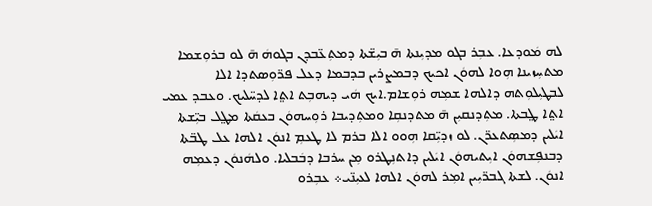ܠܗ ܡܿܘܕܥܐ. ܥܒܼܪ ܒܓܘ ܡܕܝܼܢܬܐ ܗ̄ ܒܝܼܫ̈ܬܐ ܕܡܬܼܥ̈ܒܕܢ ܒܓܘܗܿ ܗ̄ ܠܘ ܒܪܘܼܫܡܐ ܡܬܚܼܙܝܢܐ ܗܼܘܐ ܠܗܘܿܢ ܐܟܝܟ ܕܒܡܨܪܝܢ ܒܕܒܡܐ ܕܥܠ ܦܪ̈ܘܼܣܬܕܐ ܐܠܐ ܠܒܛܝܼܠܘܼܬܗ ܕܐܠܗܐ ܫܡܼܗ ܪܘܼܫܐܡ.ܐܝܟ ܗܿܝ ܕܝܗܒܼܬ ܐܬ݀ܐ ܠܕܚ̈ܠܝܟ. ܘܥܒܕ ܥܡܝ ܐܬ݀ܐ ܛ݀ܒܬܐ. ܡܬܼܕܢܩܝܼܢ ܗ̄ ܡܬܕܢܩܼܐ ܘܡܬܼܕܝܒܐ ܪܘܼܚܗܘܿܢ ܒܥܩܿܬܐ ܡܛ݀ܠ ܒܝܼ̈ܫܬܐ ܐܝܿܠܝܢ ܕܡܣܼܬܥܪ̈ܢ. ܠܘ ܙܕܝܼ̈ܩܐ ܗܼܘܘ ܐܠܐ ܒܪܡ ܠܐ ܛܥܡܼ ܐܢܘܿܢ ܐܠܗܐ ܥܠ ܛܒ̈ܬܐ ܕܒܢܦܼܫܗܘܿܢ ܐܝܼܬܝܗܘܿܢ ܐܝܿܠܝܢ ܕܐܬܢܼܛܪܘ ܡܼܢ ܚܪܒܐ ܕܒܿܒܠܝܐ. ܘܠܗܿܢܘܿܢ ܕܥܡܼܗ ܐܢܘܿܢ. ܠܫܬܐ ܓܒܪ̈ܝܼܝܢ ܐܡܼܪ ܠܗܘܿܢ ܐܠܗܐ ܠܥܝܼܢ̈ܝ܀ ܥܒܼܪܘ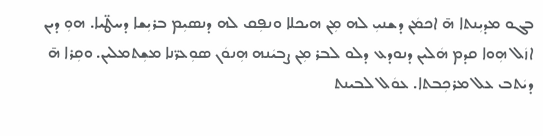ܒܓܘ ܡܕܝܼܢܬܐ ܗ̄ ܐܟܡܿܢ ܕܫܢܝܼ ܠܗ ܡܼܢ ܗܝܟܠܐ ܘܢܦܼܩ ܠܗ ܕܢܣܝܼܡ ܒܪܝܼܫܐ ܕܚܛ̈ܝܐ. ܗܘܼ ܕܝܢ ܐܙܿܠ ܗܼܘܐ ܩܕܡ ܗܿܠܝܢ ܕܢܘܕܥ ܕܠܘ ܠܒܪ ܡܼܢ ܨܒܝܿܢܗ ܗܼܢܘܿܢ ܣܘܼܥܪ̈ܢܐ ܡܫܼܬܡܠܝܢ. ܘܩܼܪܐ ܗ̄ ܕܝܿܬܒ ܥܠ ܡܪܟܼܒܬܐ. ܥܘܿܠ ܠܒܝܢܬ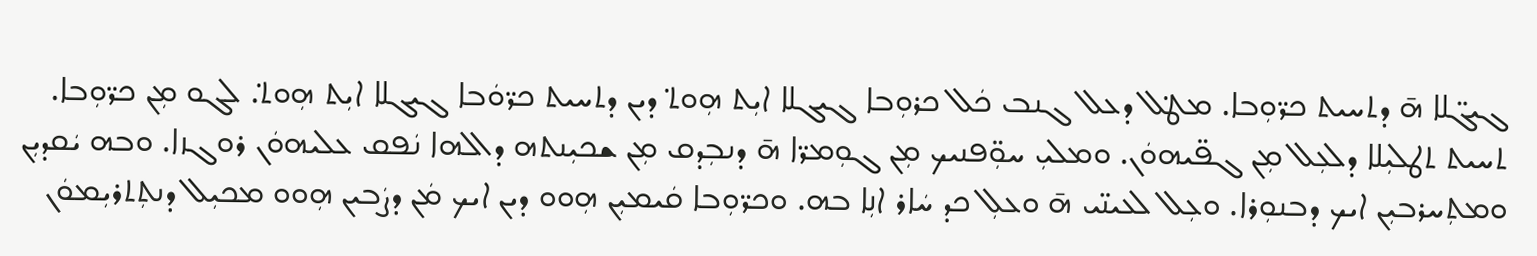ܓܝܓ̈ܠܐ ܗ̄ ܕܬܚܝܬ ܟܪ̈ܘܼܒܐ. ܡܛ݀ܠ ܕܥܠ ܓܢܒ ܟܿܠ ܟܪܘܼܒܐ ܓܝܓܠܐ ܐܝܼܬ ܗܼܘܬ݀ ܕܝܢ ܕܬܚܝܬ ܟܪ̈ܘܿܒܐ ܓܝܓܠܐ ܐܝܼܬ ܗܼܘܬ݀. ܠܓܘ ܡܼܢ ܟܪ̈ܘܼܒܐ. ܬܚܝܬ ܬܛܠܝܼܠܐ ܕܠܥܼܠ ܡܼܢ ܓܦ̈ܝܗܘܿܢ. ܘܡܠܝܼ ܚܘܼ̈ܦܢܝܟ ܡܼܢ ܓܘܼܡܪ̈ܐ ܗ̄ ܕܢܒܼܕܩ ܡܼܢ ܫܟܝܼܢܬܗ ܕܐܠܗܐ ܢܿܦܩ ܥܠܝܗܘܿܢ ܪܘܓܙܐ. ܘܒܗ ܝܿܩܕܝܼܢ ܘܡܬܼܚܪܒܝܼܢ ܐܝܟ ܕܒܢܘܼܪܐ. ܘܥܼܠ ܠܥܝܢ̈ܝ ܗ̄ ܘܥܠܼ ܟܕ ܚܿܐܪ ܐܢܼܐ ܒܗ. ܘܟܪ̈ܘܼܒܐ ܩܿܝܡܝܼܢ ܗܼܘܘ ܕܝܢ ܐܝܟ ܡܿܢ ܕܨܿܒܝܢ ܗܼܘܘ ܡܟܝܼܠ ܕܢܬܼܬܪܝܼܡܘܿܢ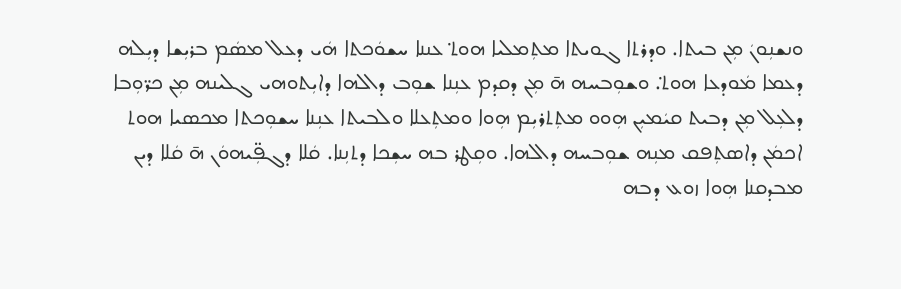ܘܢܫܢܼܘܢܿ ܡܼܢ ܒܝܬܐ. ܘܕܪܬܐ ܓܘܝܬܐ ܡܬܼܡܠܝܐ ܗܘܬ݀ ܥܢܢܐ ܚܫܘܿܟܬܐ ܗܿܝ ܕܥܠ ܡܣܿܡ ܒܪܝܼܫܐ ܕܝܼܠܗ ܕܥܡܐ ܡܿܘܕܥܐ ܗܘܬ݀. ܘܫܘܼܒܚܗ ܗ̄ ܡܼܢ ܕܩܕܡ ܥܢܼܢܐ ܫܘܼܒ ܕܐܠܗܐ ܕܐܝܼܬܘܗܝ ܓܠܝܢܗ ܡܼܢ ܟܪ̈ܘܼܒܐ ܕܠܥܼܠ ܡܼܢ ܕܒܝܬ ܩܝܿܡܝܼܢ ܗܼܘܘ ܡܬܼܬܪܝܼܡ ܗܼܘܐ ܘܡܬܼܥܠܐ ܘܠܒܝܬܐ ܥܢܼܢܐ ܚܫܘܼܟܬܐ ܡܟܣܝܐ ܗܘܬ ܐܟܡܿܢ ܕܐܣܬܼܦܩ ܡܢܼܗ ܫܘܼܒܚܗ ܕܐܠܗܐ. ܘܩܼܛܪ ܒܗ ܚܫܼܟܐ ܕܬܢܼܢܐ. ܩܿܠܐ ܕܓܦܼ̈ܝܗܘܿܢ ܗ̄ ܩܿܠܐ ܕܝܢ ܡܒܕܩܢܐ ܗܼܘܐ ܙܘܥ ܕܒܗ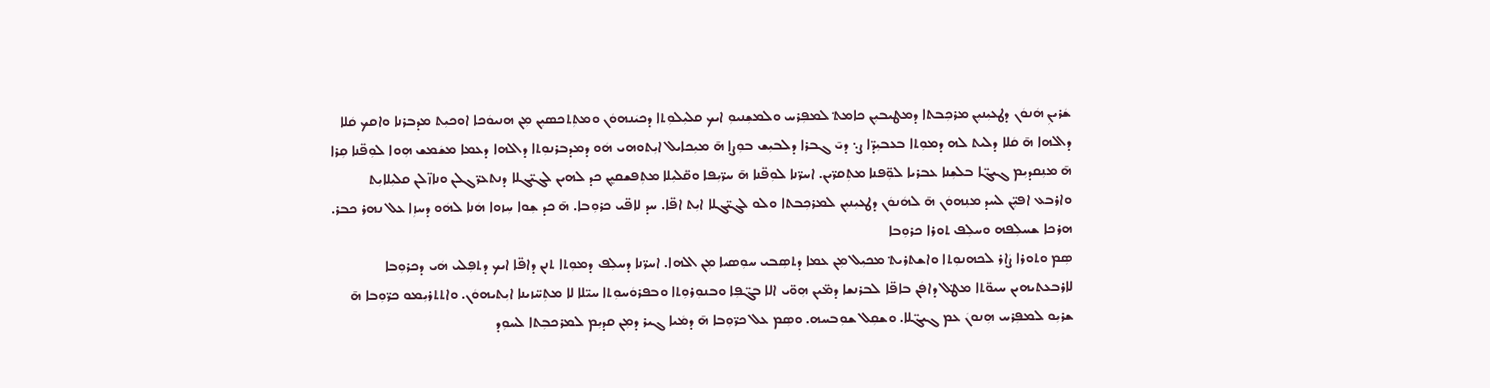ܫܿܪܝܢܼ ܗܿܢܘܿܢ ܕܛܥܝܼܢܝܼܢ ܡܪܟܼܒܬܐ ܕܡܛܝܒܝܼܢ ܟܐܡܬ݀ ܠܡܦܼܪܚ ܘܠܡܫܼܢܝܘܼ ܐܝܟ ܩܠܝܼܠܘܼܬܐ ܕܟܝܿܢܗܘܿܢ ܘܡܬܼܬܟܣܝܼܢ ܡܼܢ ܗܢܝܘܿܟܐ ܐܘܟܝܼܬ ܡܕܒܪܢܐ ܘܐܩܟ ܩܿܠܐ ܕܐܠܗܐ ܗ̄ ܩܿܠܐ ܕܠܝܬ ܠܗ ܕܡܘܼܬܐ ܒܥܒܝܼܕ̈ܐ ܨ܆ ܕܝ̄ ܓܒܪܐ ܕܠܒܝܼܫ ܒܘܼܨܐ ܗ̄ ܡܝܼܟܐܝܠ ܐܝܼܬܘܗܝ ܗܿܘ ܕܡܕܒܪܢܘܼܬܐ ܕܐܠܗܐ ܕܥܡܐ ܡܫܿܡܫ ܗܼܘܐ ܠܘܼܦ̈ܢܐ ܩܼܪܐ ܗ̄ ܡܢܼܩܕܝܼܡ ܓܝܓ̈ܐ ܒܠܫܼܢܐ ܥܒܪܝܐ ܠܘܼ̈ܦܢܐ ܡܬܼܩܪ̈ܝܢ. ܐܚܪ̈ܢܐ ܠܘܼܦ̈ܢܐ ܗ̄ ܚܪ̈ܝܼܦܐ ܘܩ̈ܠܝܼܠܐ ܡܬܼܦܫܩܝܷܢ ܟܕ ܠܗܝܢ ܠܓܝ̈ܓܠܐ ܕܢܬܥܪ̈ܓܠܢ ܘܢܐܙ̈ܠܢ ܩܠܝܼܠܐܝܼܬ ܘܐܪܒܥ ܐܦܝܼ̈ܢ ܠܚܕ ܡܢܼܗܘܿܢ ܗ̄ ܠܗܿܢܘܿܢ ܕܛܥܝܼܢܝܼܢ ܠܡܪܟܼܒܬܐ ܘܠܘ ܠܓܝ̈ܓܠܐ ܐܝܼܬ ܐܦ̈ܐ. ܚܕ ܠܐܦ̈ܝ ܟܪܘܼܒܐ. ܗ̄ ܟܕ ܫܼܘܐ ܚܼܙܘܐ ܗܿܢܐ ܠܗܿܘ ܕܚܙܼܐ ܥܠ ܢܗܪ ܟܒܪ. ܗܪܟܐ ܫܚܠܼܦܗ ܘܚܠܼܦ ܬܘܪܐ ܟܪܘܼܒܐ
ܣܼܡ ܘܬܘܪܐ ܨܿܐܪ ܠܟܗܢܘܼܬܐ ܘܐܫܬܪܝܬ݀ ܡܟܝܼܠ ܡܼܢ ܥܡܐ ܕܬܣܼܒܝ ܚܘܼܣܝܐ ܡܼܢ ܐܠܗܐ. ܐܚܪ̈ܢܐ ܕܚܠܼܦ ܕܡܘܼܬܐ ܬܢܢ ܕܐܦ̈ܐ ܐܝܟ ܕܬܦܼܠܝ ܗܿܝ ܕܟܪܘܼܒܐ ܠܐܪܒܥܬܝܗܝܢ ܚܝܘ̈ܬܐ ܡܛ݀ܠ ܕܐܦܿܢ ܒܐܦ̈ܐ ܠܒܪܢܫܐ ܕܡ̈ܝܢ ܗܼܘ̈ܝ ܐܠܐ ܒܓ̈ܦܼܐ ܘܒܢܘܼܪܘܼܬܐ ܘܒܦܪܘܿܚܘܼܬܐ ܚܝ̈ܠܐ ܠܐ ܡܬܼܚ̈ܙܝܢܐ ܐܝܼܬܝܗܘܿܢ. ܘܐܬܬܪܝܼܡܘ ܟܪ̈ܘܼܒܐ ܗ̄ ܫܪܝܼܘ ܠܡܦܼܪܚ ܗܼܢܘܢܿ ܥܡ ܓܝܓ̈ܠܐ. ܘܫܩܼܠ ܫܘܼܒܚܗ. ܘܣܼܡ ܥܠ ܟܪ̈ܘܼܒܐ ܗ̄ ܕܡܿܝܐ ܓܝܪ ܕܡܼܢ ܩܕܝܼܡ ܠܡܪܟܒܼܬܐ ܠܚܘܼܕ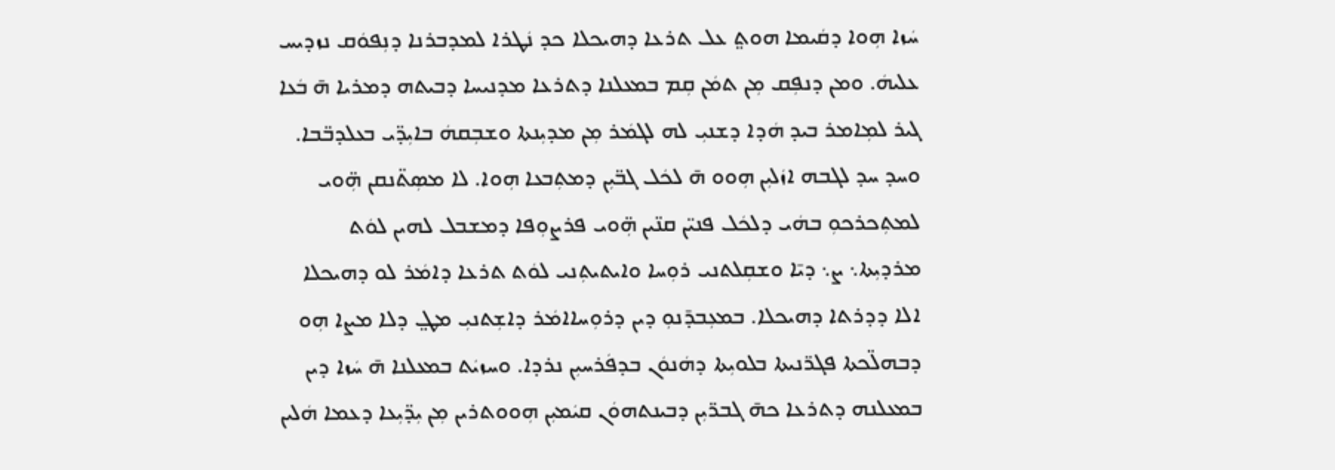ܚܿܙܐ ܗܼܘܐ ܕܩܿܝܡܐ ܗܘܬ݀ ܥܠ ܬܪܥܐ ܕܗܝܟܠܐ ܟܕ ܢܿܛܪܐ ܠܡܕܒܪܢܐ ܕܢܼܦܘܿܩ ܢܙܕܝܚ ܥܠܝܗܿ. ܘܡܢ ܕܢܦܼܩ ܡܼܢ ܬܡܿܢ ܩܼܡ ܒܡܥܠܢܐ ܕܬܪܥܐ ܡܕܢܝܚܐ ܕܒܝܬܗ ܕܡܪܝܐ ܗ̄ ܒܿܥܐ ܓܝܪ ܠܡܼܐܡܪ ܒܝܕ ܗܿܕܐ ܕܫܢܝܼ ܠܗ ܠܓܡܿܪ ܡܼܢ ܡܕܝܼܢܬܐ ܘܫܒܼܩܗܿ ܒܐܝܼܕ̈ܝ ܒܥܠܕܒ̈ܒܐ. ܘܚܕ ܚܕ ܠܓܒܗ ܐܙܿܠܝܼܢ ܗܼܘܘ ܗ̄ ܠܟܿܠ ܓܒ̈ܝܼܢ ܕܡܬܼܒܥܐ ܗܼܘܐ. ܠܐ ܡܣܼܬ̈ܢܩܢ ܗܼ̈ܘܝ ܠܡܬܼܟܪܟܘܼ ܒܗܿܝ ܕܠܟܿܠ ܦܢܝ̈ܢ ܩܢ̈ܝܢ ܗܼ̈ܘܝ ܦܪܨܘܼܦܐ ܕܡܫܒܠ ܠܗܝܢ ܠܘܿܬ ܡܪܕܝܼܬܐ܆ ܨ܆ ܕܝ̄ܐ ܘܫܩܼܠܬܢܝ ܪܘܼܚܐ ܘܐܝܬܝܬܼܢܝ ܠܘܿܬ ܬܪܥܐ ܕܐܡܿܪ ܠܘ ܕܗܝܟܠܐ ܐܠܐ ܕܕܪܬܐ ܕܗܝܟܠܐ. ܒܡܥܼܒܕ̄ܢܘܼ ܕܝܢ ܕܪܘܼܚܐܐܡܿܪ ܕܐܫܼܬܢܝܼ ܡܛ݀ ܕܠܐ ܡܨܐ ܗܼܘ ܕܒܗܠ̈ܟܬܐ ܦܓܪ̈ܢܝܬܐ ܒܠܘܝܼܬܐ ܕܗܿܢܘܿܢ ܒܕܦܿܪܚܝܼܢ ܢܪܕܐ. ܘܚܙܝܿܬ ܒܡܥܠܢܐ ܗ̄ ܚܿܙܐ ܕܝܢ ܒܡܥܠܢܗ ܕܬܪܥܐ ܟܗ̄ ܓܒܪ̈ܝܼܢ ܕܒܝܢܬܗܘܿܢ ܩܝܿܡܝܼܢ ܗܼܘܘܬܪܝܢ ܡܼܢ ܝܼܕ̈ܝܼܥܐ ܕܥܡܐ ܗܿܠܝܢ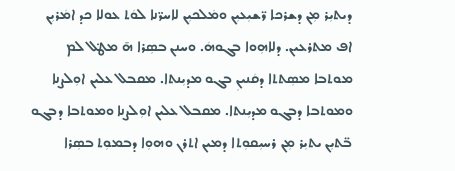ܕܝܬܝܼܪ ܡܼܢ ܕܫܪܟܐ ܪ̈ܫܝܼܥܝܼܢ ܘܡܿܠܟܝܼܢ ܠܐܚܪ̈ܢܐ ܠܘܿܬ ܥܘܠܐ ܟܕ ܐܡܿܪܝܼܢ ܐܦ ܡܬܪܥܝܢ. ܕܠܐܗܼܘܐ ܒܓܘܗܿ. ܘܚܢܢ ܒܣܼܪܐ ܗ̄ ܡܛ݀ܠ ܠܡ ܡܘܬܒܐ ܡܣܼܬܬܐ ܕܩܿܢܝܢܼ ܒܓܘ ܡܕܝܼܢܬܐ. ܡܩܒܠ ܥܠܝܢ ܐܘܼܠܨܢܐ ܘܡܘܬܒܐ ܕܒܓܘ ܡܕܝܼܢܬܐ. ܡܩܒܠ ܥܠܝܢ ܐܘܼܠܨܢܐ ܘܡܘܬܒܐ ܕܒܓܘ ܒ̈ܬܝܼܢ ܝܬܝܼܪ ܡܼܢ ܪܚܝܼܩܘܼܬܐ ܕܡܝܢ ܐܬܪܢ ܘܗܘܼܐ ܕܒܡܘܼܬ ܒܣܼܪܐ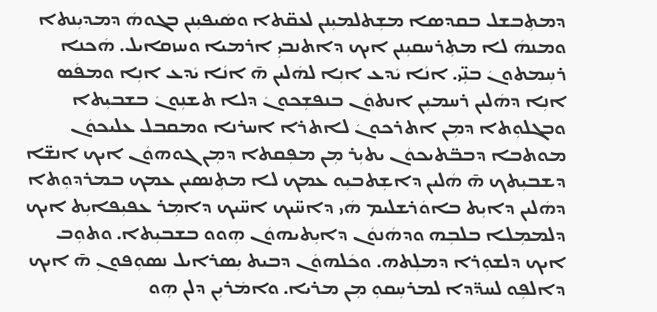ܕܡܬܼܒܫܠ ܒܩܕܣܐ ܡܫܼܬܠܡܝܼܢܢ ܠܥܩ̈ܬܐ ܘܣܿܝܦܝܼܢܢ ܒܓܘܗܿ ܕܡܕܝܼܢܬܐ ܘܡܢܗܿ ܠܐ ܡܬܼܪܚܩܝܼܢܢ ܐܝܟ ܕܐܬܢܒܝܼ ܐܪܡܝܐ ܘܚܙܩܐܝܠ. ܗܿܟܢܐ ܪܚܼܡܬܘܢܿ ܒܢܼ̈ܝ. ܐܢܿܐ ܝܿܕܥ ܐܢܼܐ ܠܗܿܠܝܢ ܗ̄ ܐܢܿܐ ܝܿܕܥ ܐܢܼܐ ܘܡܦܿܣ ܐܢܼܐ ܕܗܿܠܝܢ ܪܚܡܝܼܢ ܐܢܬܘܿܢ ܒܢܦܫܼܟܘܢܿ ܕܠܐ ܬܫܢܼܘܢܿ ܒܫܒܝܼܬܐ ܘܒܓܠܘܼܬܐ ܕܡܼܢ ܐܬܪܟܘܢܿ ܠܐܬܪܐ ܐܚܪܢܐ ܘܡܩܒܠ ܥܠܝܟܘܿܢ ܡܘܬܒܐ ܕܒܒ̈ܬܝܟܘܿܢ ܝܬܝܼܪ ܡܼܢ ܡܦܼܩܬܐ ܕܡܼܢ ܓܘܗܘܿܢ ܐܝܟ ܐܢܫ̈ܐ ܕܫܒܝܼܬܟ ܗ̄ ܗܿܠܝܢ ܕܐܫܼܬܒܝܼܘ ܥܡܟ ܠܐ ܡܬܼܢܣܝܢ ܥܡܟ ܒܡܪܕܘܼܬܐ ܕܗܿܠܝܢ ܕܐܝܼܬ ܒܐܘܿܪܫܠܝܡ ܗܿܝ ܕܐܚ̈ܝܟ ܐܚ̈ܝܟ ܕܐܡܼܪ ܥܦܝܼܦܐܝܼܬ ܐܝܟ ܕܠܡܡܼܠܐ ܒܠܒܼܗ ܘܕܗܿܢܘܿܢ ܕܐܝܼܬܝܗܘܿܢ ܗܼܘܘ ܒܫܒܝܼܬܐ. ܘܬܘܼܒ ܐܝܟ ܕܠܫܘܼܪܐ ܕܡܠܼܬܗ. ܘܟܿܠܗܘܿܢ ܕܒܝܬ ܝܼܣܪܐܝܠ ܢܣܘܼܦܘܢܼ ܗ̄ ܐܝܟ ܕܐܠܦܼܘ ܠܚܕ̈ܕܐ ܠܡܪܚܼܩܘܼ ܡܼܢ ܡܪܝܐ. ܘܐܡܿܪܝܼܢ ܕܠܢ ܗܼܘ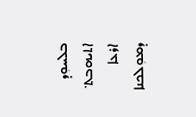ܒܠܚܘܼܕ ܐܬܝܗܒܬ݀ ܐܪܥܐ ܕܡܘܼܠܟܢܐ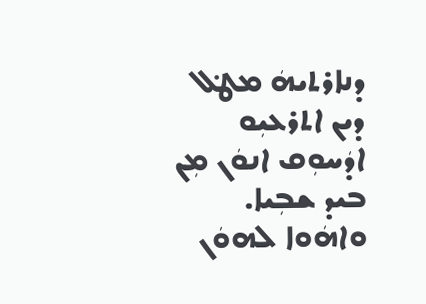ܕܢܐܪܬܝܗܿ ܡܛ݀ܠ ܕܝܢ ܐܬܪܥܝܼܘ ܐܕܿܚܘܼܩ ܐܢܘܿܢ ܡܼܢ ܒܝܕ ܫܒܼܝܐ. ܘܐܗܿܘܐ ܠܗܘܿܢ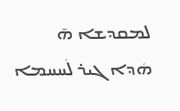ܠܡܩܕܫܐ ܗ̄ ܗܿܕܐ ܓܝܪ ܠܿܚܚܡܐ